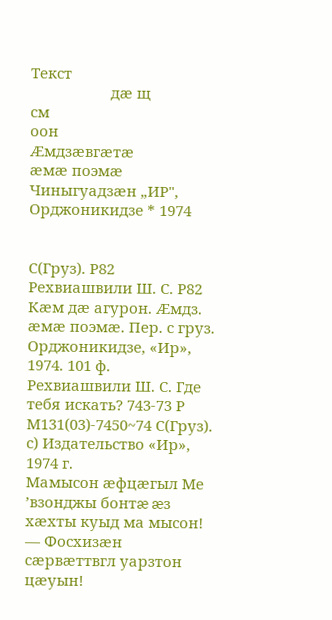Текст
                    дæ щ
см
оон
Æмдзæвгæтæ
æмæ поэмæ
Чиныгуадзæн „ИР", Орджоникидзе * 1974


С(Груз). Р82 Рехвиашвили Ш. С. Р82 Кæм дæ агурон. Æмдз. æмæ поэмæ. Пер. с груз. Орджоникидзе, «Ир», 1974. 101 ф. Рехвиашвили Ш. С. Где тебя искать? 743-73 Р М131(03)-7450~74 С(Груз). с) Издательство «Ир», 1974 г.
Мамысон æфцæгыл Ме ’взонджы бонтæ æз хæхты куыд ма мысон! — Фосхизæн сæрвæттвгл уарзтон цæуын!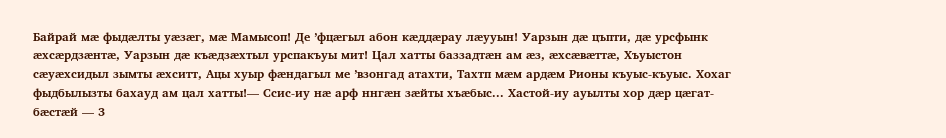Байрай мæ фыдæлты уæзæг, мæ Мамысоп! Де ’фцæгыл абон кæддæрау лæууын! Уарзын дæ цъпти, дæ урсфынк æхсæрдзæнтæ, Уарзын дæ къæдзæхтыл урспакъуы мит! Цал хатты баззадтæн ам æз, æхсæвæттæ, Хъуыстон сæуæхсидыл зымты æхситт, Ацы хуыр фæндагыл ме ’взонгад атахти, Тахтп мæм ардæм Рионы къуыс-къуыс. Хохаг фыдбылызты бахауд ам цал хатты!— Ссис-иу нæ арф ннгæн зæйты хъæбыс... Хастой-иу ауылты хор дæр цæгат- бæстæй — 3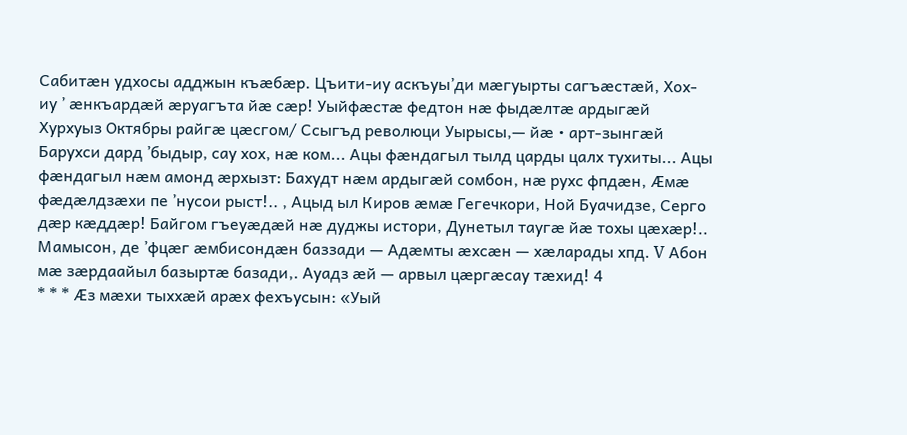Сабитæн удхосы адджын къæбæр. Цъити-иу аскъуы’ди мæгуырты сагъæстæй, Хох-иу ’ æнкъардæй æруагъта йæ сæр! Уыйфæстæ федтон нæ фыдæлтæ ардыгæй Хурхуыз Октябры райгæ цæсгом/ Ссыгъд революци Уырысы,— йæ • арт-зынгæй Барухси дард ’быдыр, сау хох, нæ ком... Ацы фæндагыл тылд царды цалх тухиты... Ацы фæндагыл нæм амонд æрхызт: Бахудт нæм ардыгæй сомбон, нæ рухс фпдæн, Æмæ фæдæлдзæхи пе ’нусои рыст!.. , Ацыд ыл Киров æмæ Гегечкори, Ной Буачидзе, Серго дæр кæддæр! Байгом гъеуæдæй нæ дуджы истори, Дунетыл таугæ йæ тохы цæхæр!.. Мамысон, де ’фцæг æмбисондæн баззади — Адæмты æхсæн — хæларады хпд. V Абон мæ зæрдаайыл базыртæ базади,. Ауадз æй — арвыл цæргæсау тæхид! 4
* * * Æз мæхи тыххæй арæх фехъусын: «Уый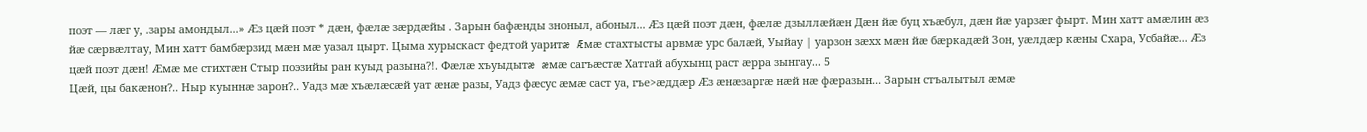поэт — лæг у, .зары амондыл...» Æз цæй поэт * дæн, фæлæ зæрдæйы . Зарын бафæнды зноныл, абоныл... Æз цæй поэт дæн, фæлæ дзыллæйæн Дæн йæ буц хъæбул, дæн йæ уарзæг фырт. Мин хатт амæлин æз йæ сæрвæлтау, Мин хатт бамбæрзид мæн мæ уазал цырт. Цыма хурыскаст федтой уаритæ Æмæ стахтысты арвмæ урс балæй, Уыйау | уарзон зæхх мæн йæ бæркадæй Зон, уæлдæр кæны Схара, Усбайæ... Æз цæй поэт дæн! Æмæ ме стихтæн Стыр поэзийы ран куыд разына?!. Фæлæ хъуыдытæ æмæ сагъæстæ Хатгай абухынц раст æрра зынгау... 5
Цæй, цы бакæнон?.. Ныр куыннæ зарон?.. Уадз мæ хъæлæсæй уат æнæ разы, Уадз фæсус æмæ саст уа, гъе>æддæр Æз æнæзаргæ нæй нæ фæразын... Зарын стъалытыл æмæ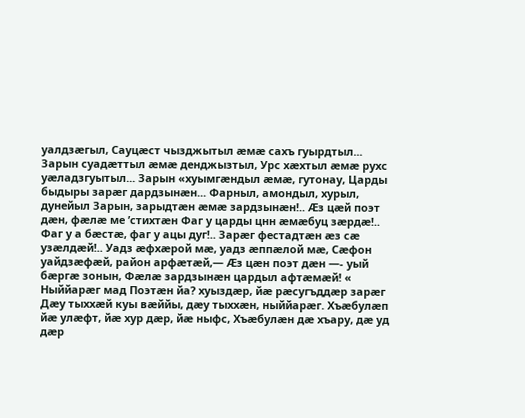уалдзæгыл, Сауцæст чызджытыл æмæ сахъ гуырдтыл... Зарын суадæттыл æмæ денджызтыл, Урс хæхтыл æмæ рухс уæладзгуытыл... Зарын «хуымгæндыл æмæ, гутонау, Царды быдыры зарæг дардзынæн... Фарныл, амондыл, хурыл, дунейыл Зарын, зарыдтæн æмæ зардзынæн!.. Æз цæй поэт дæн, фæлæ ме ’стихтæн Фаг у царды цнн æмæбуц зæрдæ!.. Фаг у а бæстæ, фаг у ацы дуг!.. Зарæг фестадтæн æз сæ узæлдæй!.. Уадз æфхæрой мæ, уадз æппæлой мæ, Сæфон уайдзæфæй, район арфæтæй,— Æз цæн поэт дæн —- уый бæргæ зонын, Фæлæ зардзынæн цардыл афтæмæй! «
Ныййарæг мад Поэтæн йа? хуыздæр, йæ рæсугъддæр зарæг Дæу тыххæй куы вæййы, дæу тыххæн, ныййарæг. Хъæбулæп йæ улæфт, йæ хур дæр, йæ ныфс, Хъæбулæн дæ хъару, дæ уд дæр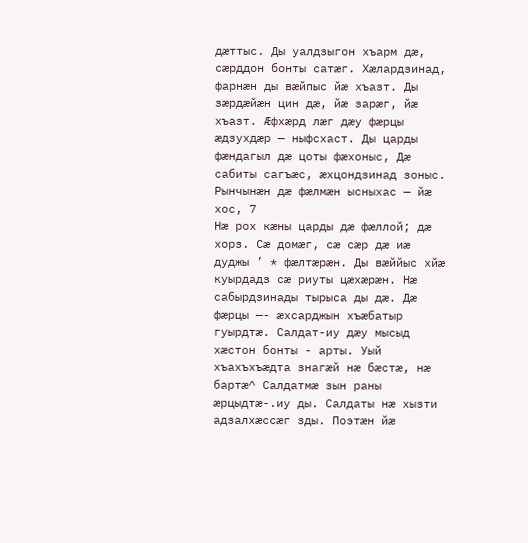дæттыс. Ды уалдзыгон хъарм дæ, сæрддон бонты сатæг. Хæлардзинад, фарнæн ды вæйпыс йæ хъазт. Ды зæрдæйæн цин дæ, йæ зарæг, йæ хъазт. Æфхæрд лæг дæу фæрцы æдзухдæр — ныфсхаст. Ды царды фæндагыл дæ цоты фæхоныс, Дæ сабиты сагъæс, æхцондзинад зоныс. Рынчынæн дæ фæлмæн ысныхас — йæ хос, 7
Нæ рох кæны царды дæ фæллой; дæ хорз. Сæ домæг, сæ сæр дæ иæ дуджы ’ * фæлтæрæн. Ды вæййыс хйæ куырдадз сæ риуты цæхæрæн. Нæ сабырдзинады тырыса ды дæ. Дæ фæрцы —- æхсарджын хъæбатыр гуырдтæ. Салдат-иу дæу мысыд хæстон бонты - арты. Уый хъахъхъæдта знагæй нæ бæстæ, нæ бартæ^ Салдатмæ зын раны æрцыдтæ-.иу ды. Салдаты нæ хызти адзалхæссæг зды. Поэтæн йæ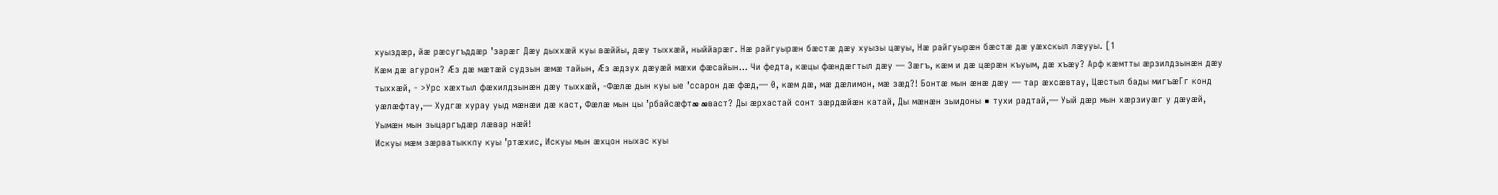хуыздæр, йæ рæсугъддæр ’зарæг Дæу дыххæй куы вæййы, дæу тыххæй, ныййарæг. Нæ райгуырæн бæстæ дæу хуызы цæуы, Нæ райгуырæн бæстæ дæ уæхскыл лæууы. [1
Кæм дæ агурон? Æз дæ мæтæй судзын æмæ тайын, Æз æдзух дæуæй мæхи фæсайын... Чи федта, кæцы фæндæгтыл дæу — Зæгъ, кæм и дæ цæрæн къуым, дæ хъæу? Арф кæмтты æрзилдзынæн дæу тыххæй, - >Урс хæхтыл фæхилдзынæн дæу тыххæй, -Фæлæ дын куы ые ’ссарон дæ фæд,— 0, кæм дæ, мæ дæлимон, мæ зæд?! Бонтæ мын æнæ дæу — тар æхсæвтау, Цæстыл бады мигъæГг конд уæлæфтау,— Худгæ хурау уыд мæнæи дæ каст, Фæлæ мын цы ’рбайсæфтæ æваст? Ды æрхастай сонт зæрдæйæн катай, Ды мæнæн зыидоны ■ тухи радтай,— Уый дæр мын хæрзиуæг у дæуæй, Уымæн мын зыцаргъдæр лæвар нæй!
Искуы мæм зæрватыккпу куы ’ртæхис, Искуы мын æхцон ныхас куы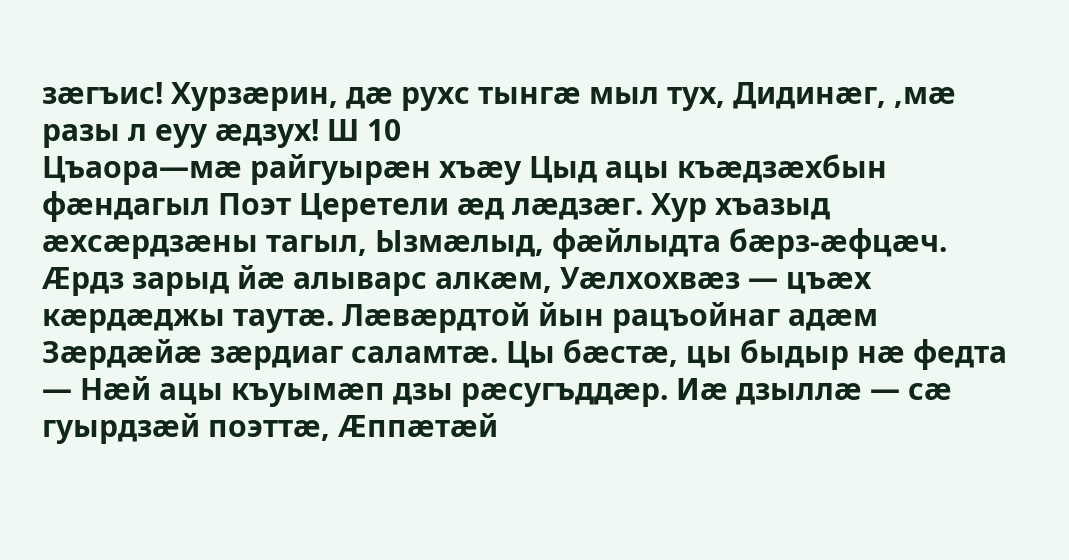зæгъис! Хурзæрин, дæ рухс тынгæ мыл тух, Дидинæг, ,мæ разы л еуу æдзух! Ш 10
Цъаора—мæ райгуырæн хъæу Цыд ацы къæдзæхбын фæндагыл Поэт Церетели æд лæдзæг. Хур хъазыд æхсæрдзæны тагыл, Ызмæлыд, фæйлыдта бæрз-æфцæч. Æрдз зарыд йæ алыварс алкæм, Уæлхохвæз — цъæх кæрдæджы таутæ. Лæвæрдтой йын рацъойнаг адæм Зæрдæйæ зæрдиаг саламтæ. Цы бæстæ, цы быдыр нæ федта — Нæй ацы къуымæп дзы рæсугъддæр. Иæ дзыллæ — сæ гуырдзæй поэттæ, Æппæтæй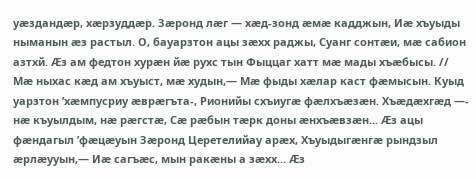уæздандæр, хæрзуддæр. Зæронд лæг — хæд-зонд æмæ кадджын, Иæ хъуыды ныманын æз растыл. О, бауарзтон ацы зæхх раджы, Суанг сонтæи, мæ сабион азтхй. Æз ам федтон хурæн йæ рухс тын Фыццаг хатт мæ мады хъæбысы. //
Мæ ныхас кæд ам хъуыст, мæ худын,— Мæ фыды хæлар каст фæмысын. Куыд уарзтон ’хæмпусриу æврæгъта-, Рионийы схъиугæ фæлхъæзæн. Хъæдæхгæд —- нæ къуылдым, нæ рæгстæ, Сæ рæбын тæрк доны æнхъæвзæн... Æз ацы фæндагыл ’фæцæуын Зæронд Церетелийау арæх, Хъуыдыгæнгæ рындзыл æрлæууын,— Иæ сагъæс, мын ракæны а зæхх... Æз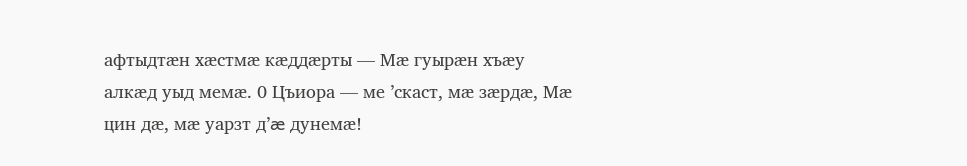афтыдтæн хæстмæ кæддæрты — Мæ гуырæн хъæу алкæд уыд мемæ. 0 Цъиора — ме ’скаст, мæ зæрдæ, Мæ цин дæ, мæ уарзт д’æ дунемæ!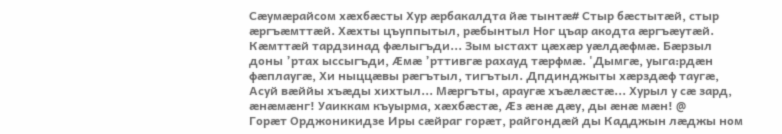Сæумæрайсом хæхбæсты Хур æрбакалдта йæ тынтæ# Стыр бæстытæй, стыр æргъæмттæй. Хæхты цъуппытыл, рæбынтыл Ног цъар акодта æргъæутæй. Кæмттæй тардзинад фæлыгъди... Зым ыстахт цæхæр уæлдæфмæ. Бæрзыл доны ’ртах ыссыгъди, Æмæ ’рттивгæ рахауд тæрфмæ. 'Дымгæ, уыга:рдæн фæплаугæ, Хи ныццæвы рæгътыл, тигътыл. Дпдинджыты хæрздæф таугæ, Асуй вæййы хъæды хихтыл... Мæргъты, араугæ хъæлæстæ... Хурыл у сæ зард, æнæмæнг! Уаиккам къуырма, хæхбæстæ, Æз æнæ дæу, ды æнæ мæн! @
Горæт Орджоникидзе Иры сæйраг горæт, райгондæй ды Кадджын лæджы ном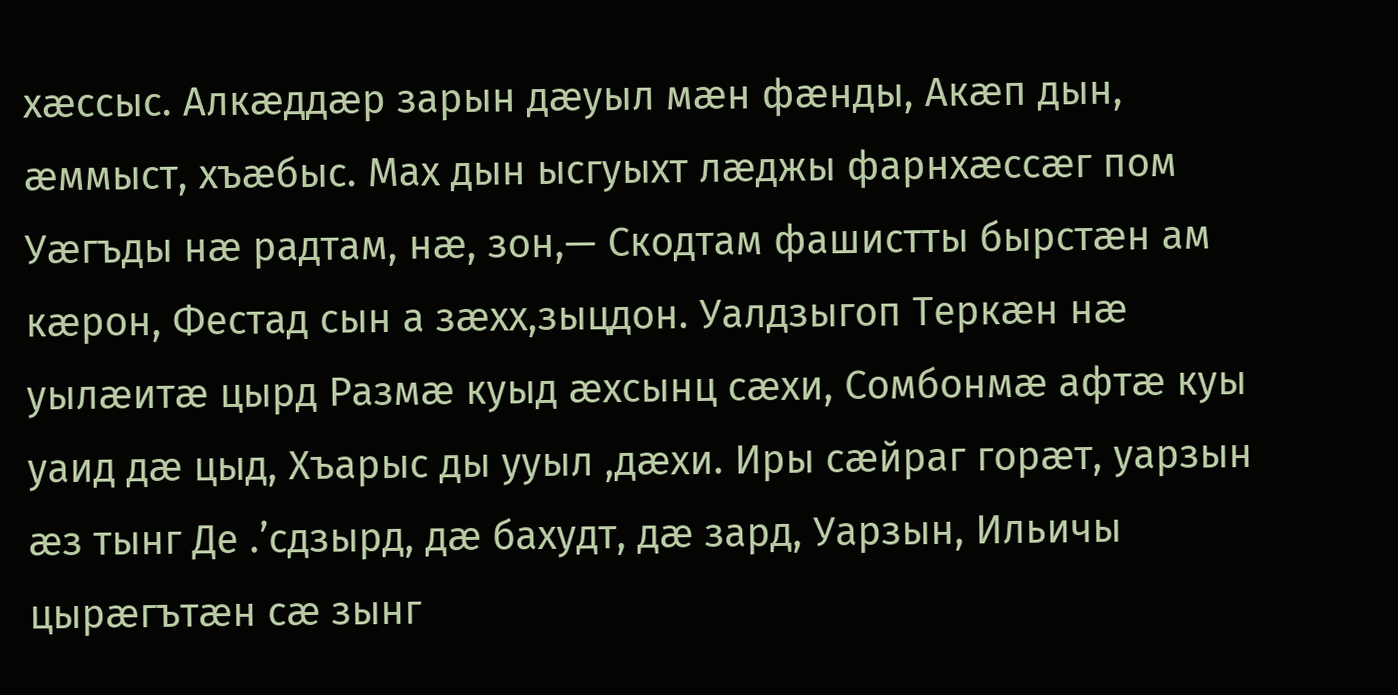хæссыс. Алкæддæр зарын дæуыл мæн фæнды, Акæп дын, æммыст, хъæбыс. Мах дын ысгуыхт лæджы фарнхæссæг пом Уæгъды нæ радтам, нæ, зон,— Скодтам фашистты бырстæн ам кæрон, Фестад сын а зæхх,зыцдон. Уалдзыгоп Теркæн нæ уылæитæ цырд Размæ куыд æхсынц сæхи, Сомбонмæ афтæ куы уаид дæ цыд, Хъарыс ды ууыл ,дæхи. Иры сæйраг горæт, уарзын æз тынг Де .’сдзырд, дæ бахудт, дæ зард, Уарзын, Ильичы цырæгътæн сæ зынг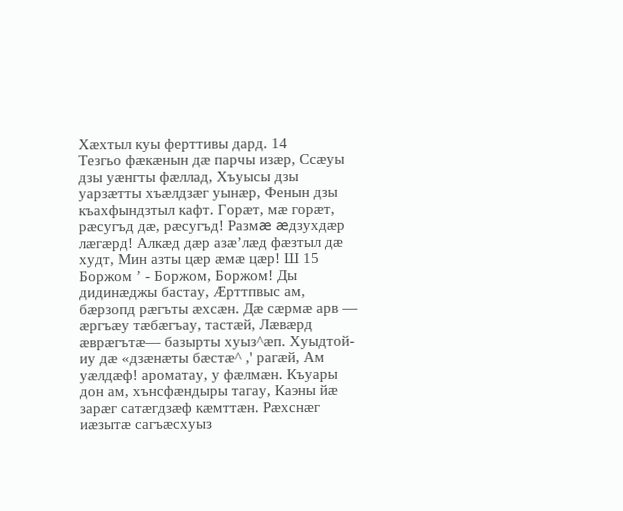Хæхтыл куы ферттивы дард. 14
Тезгьо фæкæнын дæ парчы изæр, Ссæуы дзы уæнгты фæллад, Хъуысы дзы уарзæтты хъæлдзæг уынæр, Фенын дзы къахфындзтыл кафт. Горæт, мæ горæт, рæсугъд дæ, рæсугъд! Размæ æдзухдæр лæгæрд! Алкæд дæр азæ’лæд фæзтыл дæ худт, Мин азты цæр æмæ цæр! Ш 15
Боржом ’ - Боржом, Боржом! Ды дидинæджы бастау, Æрттпвыс ам, бæрзопд рæгъты æхсæн. Дæ сæрмæ арв — æргъæу тæбæгъау, тастæй, Лæвæрд æврæгътæ— базырты хуыз^æп. Хуыдтой-иу дæ «дзæнæты бæстæ^ ,' рагæй, Ам уæлдæф! ароматау, у фæлмæн. Къуары дон ам, хънсфæндыры тагау, Каэны йæ зарæг сатæгдзæф кæмттæн. Рæхснæг иæзытæ сагъæсхуыз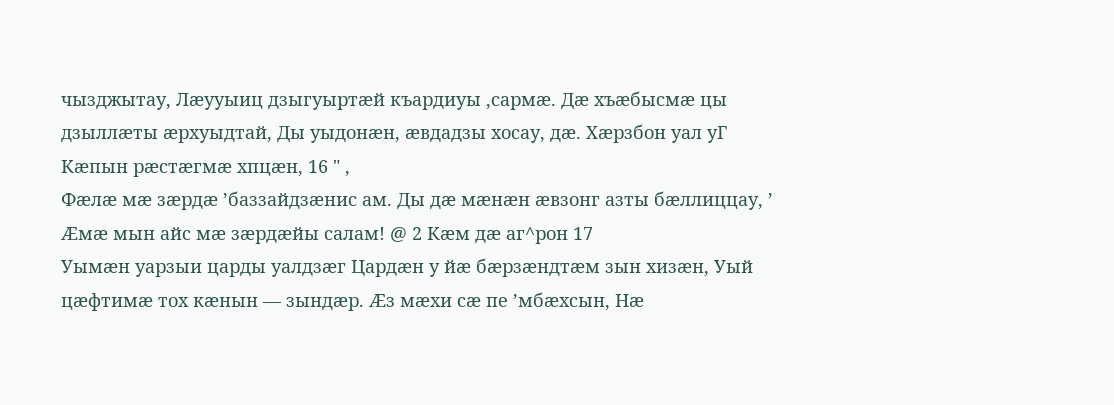чызджытау, Лæууыиц дзыгуыртæй къардиуы ,сармæ. Дæ хъæбысмæ цы дзыллæты æрхуыдтай, Ды уыдонæн, æвдадзы хосау, дæ. Хæрзбон уал уГ Кæпын рæстæгмæ хпцæн, 16 " ,
Фæлæ мæ зæрдæ ’баззайдзæнис ам. Ды дæ мæнæн æвзонг азты бæллиццау, ’ Æмæ мын айс мæ зæрдæйы салам! @ 2 Кæм дæ аг^рон 17
Уымæн уарзыи царды уалдзæг Цардæн у йæ бæрзæндтæм зын хизæн, Уый цæфтимæ тох кæнын — зындæр. Æз мæхи сæ пе ’мбæхсын, Нæ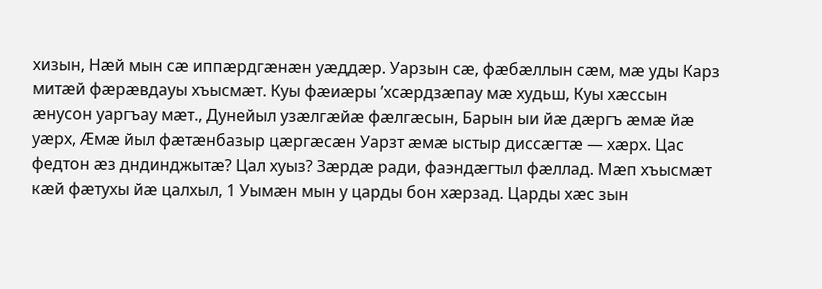хизын, Нæй мын сæ иппæрдгæнæн уæддæр. Уарзын сæ, фæбæллын сæм, мæ уды Карз митæй фæрæвдауы хъысмæт. Куы фæиæры ’хсæрдзæпау мæ худьш, Куы хæссын æнусон уаргъау мæт., Дунейыл узæлгæйæ фæлгæсын, Барын ыи йæ дæргъ æмæ йæ уæрх, Æмæ йыл фæтæнбазыр цæргæсæн Уарзт æмæ ыстыр диссæгтæ — хæрх. Цас федтон æз дндинджытæ? Цал хуыз? Зæрдæ ради, фаэндæгтыл фæллад. Мæп хъысмæт кæй фæтухы йæ цалхыл, 1 Уымæн мын у царды бон хæрзад. Царды хæс зын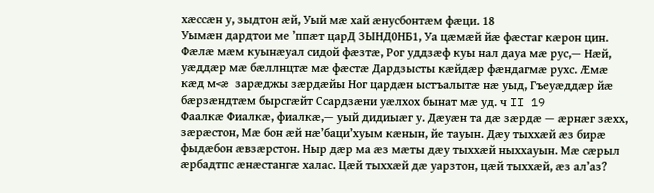хæссæн у, зыдтон æй, Уый мæ хай æнусбонтæм фæци. 18
Уымæн дардтои ме ’ппæт царД ЗЫНД0НБ1, Уа цæмæй йæ фæстаг кæрон цин. Фæлæ мæм куынæуал сидой фæзтæ, Рог уддзæф куы нал дауа мæ рус,— Нæй, уæддæр мæ бæллнцтæ мæ фæстæ Дардзысты кæйдæр фæндагмæ рухс. Æмæ кæд м<æ зарæджы зæрдæйы Ног цардæн ыстъалытæ нæ уыд, Гъеуæддæр йæ бæрзæндтæм бырсгæйт Ссардзæни уæлхох бынат мæ уд. ч II 19
Фаалкæ Фиалкæ, фиалкæ,— уый дидиыæг у. Дæуæн та дæ зæрдæ — æрнæг зæхх, зæрæстон, Мæ бон æй нæ’баци’хуым кæнын, йе тауын. Дæу тыххæй æз бирæ фыдæбон æвзæрстон. Ныр дæр ма æз мæты дæу тыххæй ныххауын. Мæ сæрыл æрбадтпс æнæстангæ халас. Цæй тыххæй дæ уарзтон, цæй тыххæй, æз ал’аз?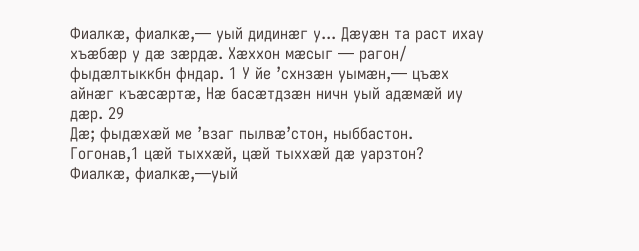Фиалкæ, фиалкæ,— уый дидинæг у... Дæуæн та раст ихау хъæбæр у дæ зæрдæ. Хæххон мæсыг — рагон/ фыдæлтыккбн фндар. 1 У йе ’схнзæн уымæн,— цъæх айнæг къæсæртæ, Нæ басæтдзæн ничн уый адæмæй иу дæр. 29
Дæ; фыдæхæй ме ’взаг пылвæ’стон, ныббастон. Гогонав,1 цæй тыххæй, цæй тыххæй дæ уарзтон? Фиалкæ, фиалкæ,—уый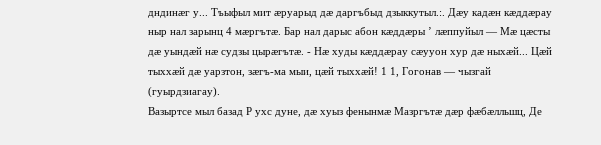дндинæг у... Тъыфыл мит æруарыд дæ даргъбыд дзыккутыл.:. Дæу кадæн кæддæрау ныр нал зарынц 4 мæргътæ. Бар нал дарыс абон кæддæры ’ лæппуйыл — Мæ цæсты дæ уындæй нæ судзы цырæгътæ. - Нæ худы кæддæрау сæууон хур дæ ныхæй... Цæй тыххæй дæ уарзтон, зæгъ-ма мыи, цæй тыххæй! 1 1, Гогонав — чызгай (гуырдзиагау).
Вазыртсе мыл базад Р ухс дуне, дæ хуыз фенынмæ Мазргътæ дæр фæбæлльшц, Де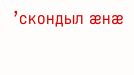’скондыл æнæ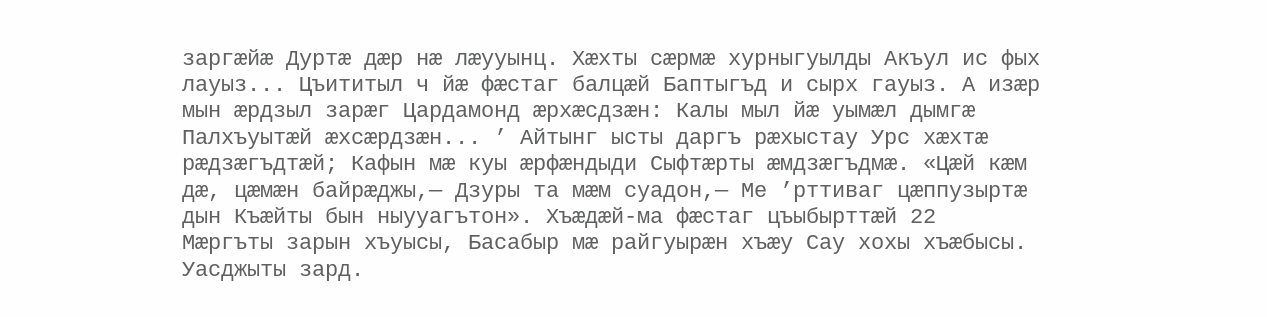заргæйæ Дуртæ дæр нæ лæууынц. Хæхты сæрмæ хурныгуылды Акъул ис фых лауыз... Цъититыл ч йæ фæстаг балцæй Баптыгъд и сырх гауыз. А изæр мын æрдзыл зарæг Цардамонд æрхæсдзæн: Калы мыл йæ уымæл дымгæ Палхъуытæй æхсæрдзæн... ’ Айтынг ысты даргъ рæхыстау Урс хæхтæ рæдзæгъдтæй; Кафын мæ куы æрфæндыди Сыфтæрты æмдзæгъдмæ. «Цæй кæм дæ, цæмæн байрæджы,— Дзуры та мæм суадон,— Ме ’рттиваг цæппузыртæ дын Къæйты бын ныууагътон». Хъæдæй-ма фæстаг цъыбырттæй 22
Мæргъты зарын хъуысы, Басабыр мæ райгуырæн хъæу Сау хохы хъæбысы. Уасджыты зард.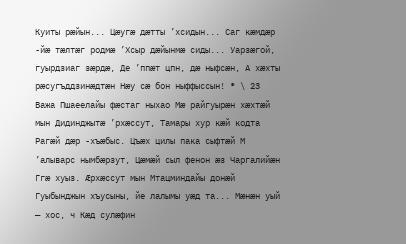Куиты рæйын... Цæугæ дæтты ’хсидын... Саг кæмдæр -йæ тæлтæг родмæ ’Хсыр дæйынмæ сиды... Уарзæгой, гуырдзиаг зæрдæ, Де ’ппæт цпн, дæ ныфсæн, А хæхты рæсугъддзинæдтæн Нæу сæ бон ныффыссын! ® \ 23
Важа Пшаеелайы фæстаг ныхао Мæ райгуырæн хæхтæй мын Дидинджытæ ’рхæссут, Тамары хур кæй кодта Рагæй дæр -хъæбыс. Цъæх цилы пака сыфтæй М ’алыварс нымбæрзут, Цæмæй сыл фенон æз Чаргалийæн Ггæ хуыз. Æрхæссут мын Мтацминдайы донæй Гуыбынджын хъусыны, йе лалымы уæд та... Мæнæн уый — хос, ч Кæд сулæфин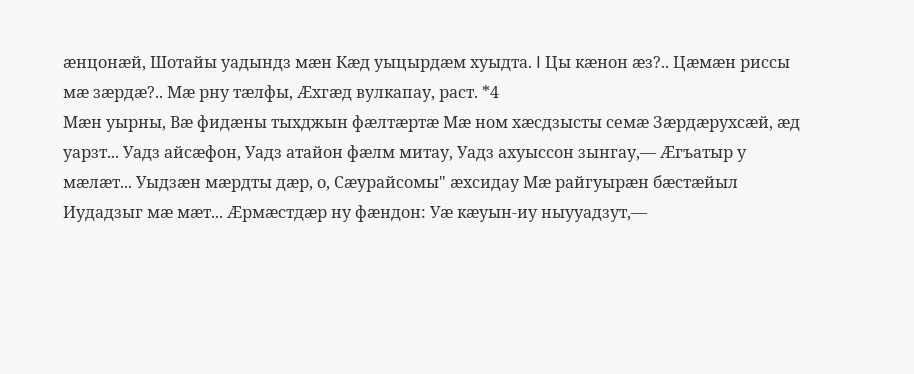æнцонæй, Шотайы уадындз мæн Кæд уыцырдæм хуыдта. I Цы кæнон æз?.. Цæмæн риссы мæ зæрдæ?.. Мæ рну тæлфы, Æхгæд вулкапау, раст. *4
Мæн уырны, Вæ фидæны тыхджын фæлтæртæ Мæ ном хæсдзысты семæ Зæрдæрухсæй, æд уарзт... Уадз айсæфон, Уадз атайон фæлм митау, Уадз ахуыссон зынгау,— Æгъатыр у мæлæт... Уыдзæн мæрдты дæр, о, Сæурайсомы" æхсидау Мæ райгуырæн бæстæйыл Иудадзыг мæ мæт... Æрмæстдæр ну фæндон: Уæ кæуын-иу ныууадзут,—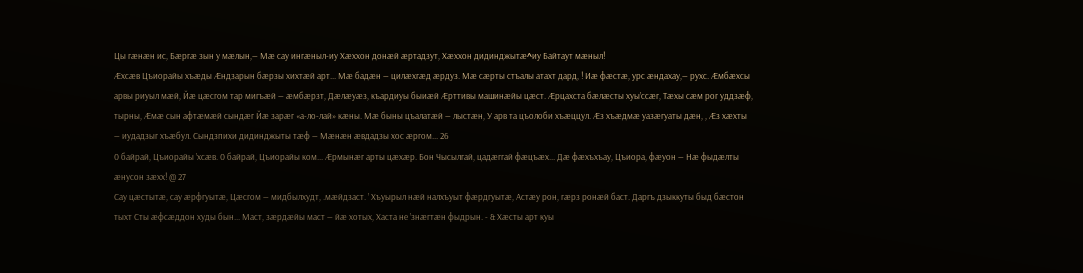Цы гæнæн ис, Бæргæ зын у мæлын,— Мæ сау ингæныл-иу Хæххон донæй æртадзут, Хæххон дидинджытæ^иу Байтаут мæныл!
Æхсæв Цъиорайы хъæды Æндзарын бæрзы хихтæй арт... Мæ бадæн — цилæхгæд æрдуз. Мæ сæрты стъалы атахт дард, ! Иæ фæстæ, урс æндахау,— рухс. Æмбæхсы арвы риуыл мæй, Йæ цæсгом тар мигъæй — æмбæрзт, Дæлæуæз, къардиуы быиæй Æрттивы машинæйы цæст. Æрцахста бæлæсты хуы’ссæг, Тæхы сæм рог уддзæф, тырны, Æмæ сын афтæмæй сындæг Йæ зарæг «а-ло-лай» кæны. Мæ быны цъалатæй — лыстæн, У арв та цъолоби хъæццул. Æз хъæдмæ уазæгуаты дæн, , Æз хæхты — иудадзыг хъæбул. Сындзпихи дидинджыты тæф — Мæнæн æвдадзы хос æргом... 26
0 байрай, Цъиорайы ’хсæв. 0 байрай, Цъиорайы ком... Æрмынæг арты цæхæр. Бон Чысылгай, цадæггай фæцъæх... Дæ фæхъхъау, Цъиора, фæуон — Нæ фыдæлты æнусон зæхх! @ 27
Сау цæстытæ, сау æрфгуытæ, Цæсгом — мидбылхудт, .мæйдзаст. ’ Хъуырыл нæй налхъуыт фæрдгуытæ, Астæу рон, гæрз ронæй баст. Даргъ дзыккуты быд бæстон тыхт Сты æфсæддон худы бын... Маст, зæрдæйы маст — йæ хотых, Хаста не ’знæгтæн фыдрын. - & Хæсты арт куы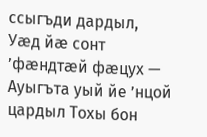ссыгъди дардыл, Уæд йæ сонт ’фæндтæй фæцух — Ауыгъта уый йе ’нцой цардыл Тохы бон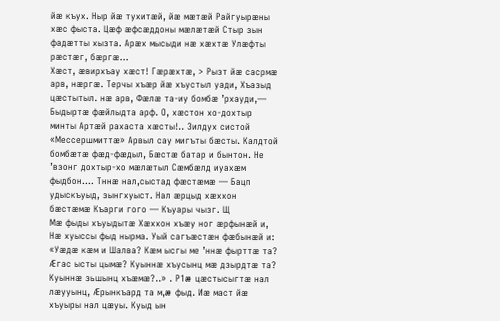йæ къух. Ныр йæ тухитæй, йæ мæтæй Райгуырæны хæс фыста. Цæф æфсæддоны мæлæтæй Стыр зын фадæтты хызта. Арæх мысыди нæ хæхтæ Улæфты рæстæг, бæргæ...
Хæст, æвирхъау хæст! Гæрæхтæ, > Рызт йæ сасрмæ арв, нæргæ. Терчы хъæр йæ хъустыл уади, Хъазыд цæстытыл. нæ арв, Фæлæ та-иу бомбæ ’рхауди,— Быдыртæ фæйлыдта арф. О, хæстон хо-дохтыр минты Артæй рахаста хæсты!.. Зилдух систой «Мессершмиттæ» Арвыл сау мигъты бæсты. Калдтой бомбæтæ фæд-фæдыл, Бæстæ батар и бынтон. Не ’взонг дохтыр-хо мæлæтыл Сæмбæлд иуахæм фыдбон.... Тннæ нал,сыстад фæстæмæ — Бацп удыскъуыд, зынгхуыст. Нал æрцыд хæххон бæстæмæ Къарги гого — Къуары чызг. Щ
Мæ фыды хъуыдытæ Хæххон хъæу ног æрфынæй и, Нæ хуыссы фыд нырма. Уый сагъæстæн фæбынæй и: «Уæдæ кæм и Шалва? Кæм ысгы ме ’ннæ фырттæ та? Æгас ысты цымæ? Куыннæ хъусынц мæ дзырдтæ та? Куыннæ зьшынц хъæмæ?..» . Р1æ цæстысыгтæ нал лæууынц, Æрынкъард та м,æ фыд. Иæ маст йæ хъуыры нал цæуы. Куыд ын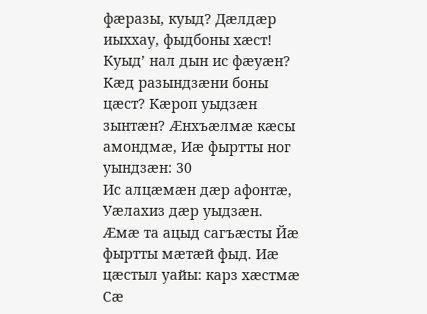фæразы, куыд? Дæлдæр иыххау, фыдбоны хæст! Куыд’ нал дын ис фæуæн? Кæд разындзæни боны цæст? Кæроп уыдзæн зынтæн? Æнхъæлмæ кæсы амондмæ, Иæ фыртты ног уындзæн: 30
Ис алцæмæн дæр афонтæ, Уæлахиз дæр уыдзæн. Æмæ та ацыд сагъæсты Йæ фыртты мæтæй фыд. Иæ цæстыл уайы: карз хæстмæ Сæ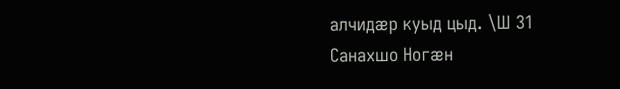алчидæр куыд цыд. \Ш 31
Санахшо Ногæн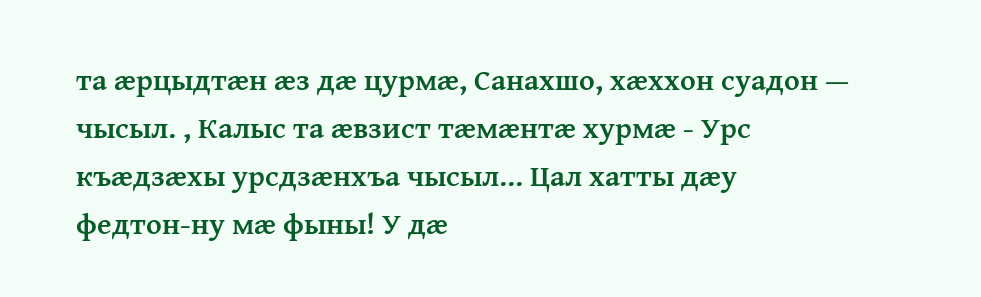та æрцыдтæн æз дæ цурмæ, Санахшо, хæххон суадон — чысыл. , Калыс та æвзист тæмæнтæ хурмæ - Урс къæдзæхы урсдзæнхъа чысыл... Цал хатты дæу федтон-ну мæ фыны! У дæ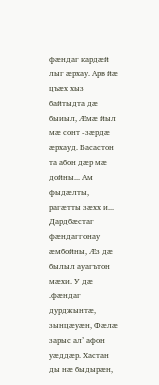фæндаг кардæй лыг æрхау. Арв йæ цъæх хыз байтыдта дæ быиыл, Æмæ йыл мæ сонт -зæрдæ æрхауд. Басастон та абон дæр мæ дойны... Ам фыдæлты, рагæтты зæхх и... Дардбæстаг фæндаггонау æмбойны, Æз дæ былыл ауагътон мæхи. У дæ .фæндаг дурджынтæ, зынцæуæн, Фæлæ зарыс ал’ афон уæддæр. Хастан ды нæ быдырæн,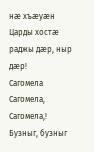нæ хъæуæн Царды хостæ раджы дæр, ныр дæр!
Сагомела Сагомела, Сагомела,! Бузныг, бузныг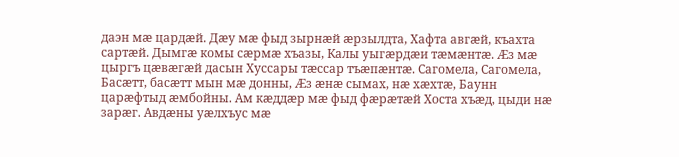даэн мæ цардæй. Дæу мæ фыд зырнæй æрзылдта, Хафта авгæй, къахта сартæй. Дымгæ комы сæрмæ хъазы, Калы уыгæрдæи тæмæнтæ. Æз мæ цыргъ цæвæгæй дасын Хуссары тæссар тъæпæнтæ. Сагомела, Сагомела, Басæтт, басæтт мын мæ донны, Æз æнæ сымах, нæ хæхтæ, Баунн царæфтыд æмбойны. Ам кæддæр мæ фыд фæрæтæй Хоста хъæд, цыди нæ зарæг. Авдæны уæлхъус мæ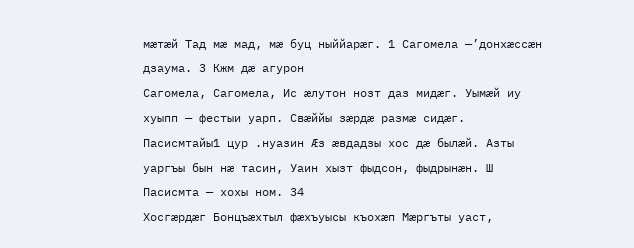мæтæй Тад мæ мад, мæ буц ныййарæг. 1 Сагомела —’донхæссæн дзаума. 3 Кжм дæ агурон
Сагомела, Сагомела, Ис æлутон нозт даз мидæг. Уымæй иу хуыпп — фестыи уарп. Свæййы зæрдæ размæ сидæг. Пасисмтайы1 цур .нуазин Æз æвдадзы хос дæ былæй. Азты уаргъы бын нæ тасин, Уаин хызт фыдсон, фыдрынæн. Ш Пасисмта — хохы ном. 34
Хосгæрдæг Бонцъæхтыл фæхъуысы къохæп Мæргъты уаст,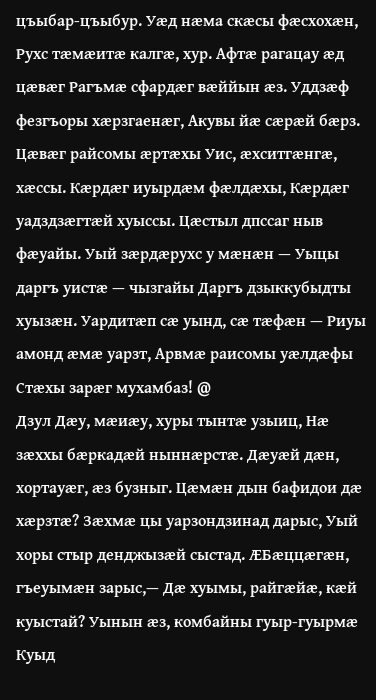цъыбар-цъыбур. Уæд нæма скæсы фæсхохæн, Рухс тæмæитæ калгæ, хур. Афтæ рагацау æд цæвæг Рагъмæ сфардæг вæййын æз. Уддзæф фезгъоры хæрзгаенæг, Акувы йæ сæрæй бæрз. Цæвæг райсомы æртæхы Уис, æхситгæнгæ, хæссы. Кæрдæг иуырдæм фæлдæхы, Кæрдæг уадздзæгтæй хуыссы. Цæстыл дпссаг ныв фæуайы. Уый зæрдæрухс у мæнæн — Уыцы даргъ уистæ — чызгайы Даргъ дзыккубыдты хуызæн. Уардитæп сæ уынд, сæ тæфæн — Риуы амонд æмæ уарзт, Арвмæ раисомы уæлдæфы Стæхы зарæг мухамбаз! @
Дзул Дæу, мæиæу, хуры тынтæ узыиц, Нæ зæххы бæркадæй ныннæрстæ. Дæуæй дæн, хортауæг, æз бузныг. Цæмæн дын бафидои дæ хæрзтæ? Зæхмæ цы уарзондзинад дарыс, Уый хоры стыр денджызæй сыстад. ÆБæццæгæн, гъеуымæн зарыс,— Дæ хуымы, райгæйæ, кæй куыстай? Уынын æз, комбайны гуыр-гуырмæ Куыд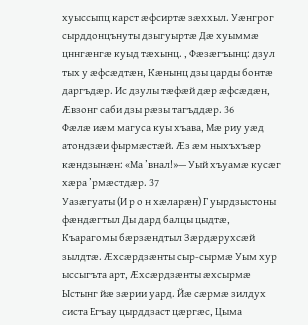хуыссыпц карст æфсиртæ зæххыл. Уæнгрог сырддонцънуты дзыгуыртæ Дæ хуыммæ цннгæнгæ куыд тæхынц. , Фæзæгъынц: дзул тых у æфсæдтæн, Кæнынц дзы царды бонтæ даргъдæр. Ис дзулы тæфæй дæр æфсæдæн, Æвзонг саби дзы рæзы тагъддæр. 36
Фæлæ иæм магуса куы хъава, Мæ риу уæд атондзæи фырмæстæй. Æз æм ныхъхъæр кæндзынæн: «Ма ’внал!»— Уый хъуамæ кусæг хæра ’рмæстдæр. 37
Уазæгуаты (И р о н хæларæн) Г уырдзыстоны фæндæгтыл Ды дард балцы цыдтæ, Къарагомы бæрзæндтыл Зæрдæрухсæй зылдтæ. Æхсæрдзæнты сыр-сырмæ Уым хур ыссыгъта арт, Æхсæрдзæнты æхсырмæ Ыстынг йæ зæрии уард. Йæ сæрмæ зилдух систа Егъау цырддзаст цæргæс, Цыма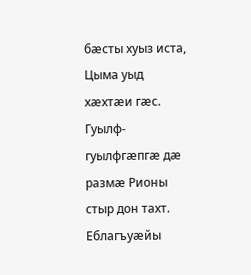бæсты хуыз иста, Цыма уыд хæхтæи гæс. Гуылф-гуылфгæпгæ дæ размæ Рионы стыр дон тахт. Еблагъуæйы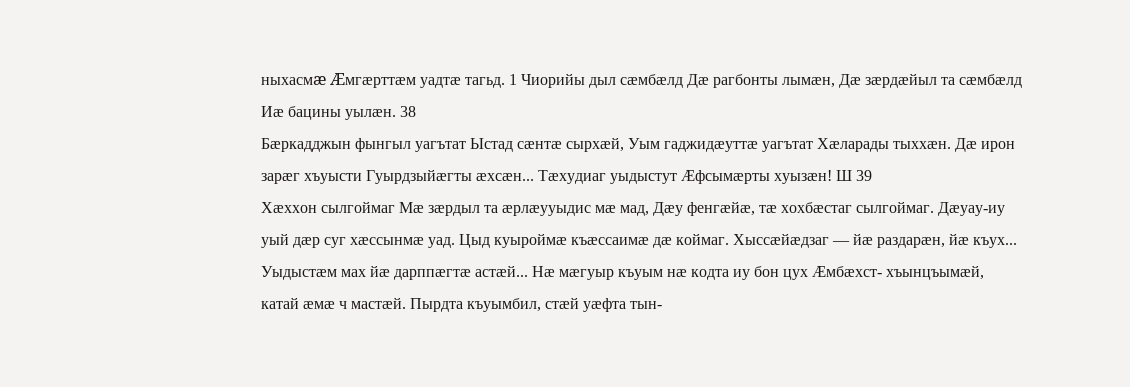ныхасмæ Æмгæрттæм уадтæ тагьд. 1 Чиорийы дыл сæмбæлд Дæ рагбонты лымæн, Дæ зæрдæйыл та сæмбæлд Иæ бацины уылæн. 38
Бæркадджын фынгыл уагътат Ыстад сæнтæ сырхæй, Уым гаджидæуттæ уагътат Хæларады тыххæн. Дæ ирон зарæг хъуысти Гуырдзыйæгты æхсæн... Тæхудиаг уыдыстут Æфсымæрты хуызæн! Ш 39
Хæххон сылгоймаг Мæ зæрдыл та æрлæууыдис мæ мад, Дæу фенгæйæ, тæ хохбæстаг сылгоймаг. Дæуау-иу уый дæр суг хæссынмæ уад. Цыд куыроймæ къæссаимæ дæ коймаг. Хыссæйæдзаг — йæ раздарæн, йæ къух... Уыдыстæм мах йæ дарппæгтæ астæй... Нæ мæгуыр къуым нæ кодта иу бон цух Æмбæхст- хъынцъымæй, катай æмæ ч мастæй. Пырдта къуымбил, стæй уæфта тын-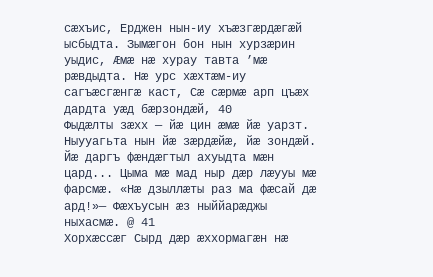сæхъис, Ерджен нын-иу хъæзгæрдæгæй ысбыдта. Зымæгон бон нын хурзæрин уыдис, Æмæ нæ хурау тавта ’мæ рæвдыдта. Нæ урс хæхтæм-иу сагъæсгæнгæ каст, Сæ сæрмæ арп цъæх дардта уæд бæрзондæй, 40
Фыдæлты зæхх — йæ цин æмæ йæ уарзт. Ныууагьта нын йæ зæрдæйæ, йæ зондæй. Йæ даргъ фæндæгтыл ахуыдта мæн цард... Цыма мæ мад ныр дæр лæууы мæ фарсмæ. «Нæ дзыллæты раз ма фæсай дæ ард!»— Фæхъусын æз ныййарæджы ныхасмæ. @ 41
Хорхæссæг Сырд дæр æххормагæн нæ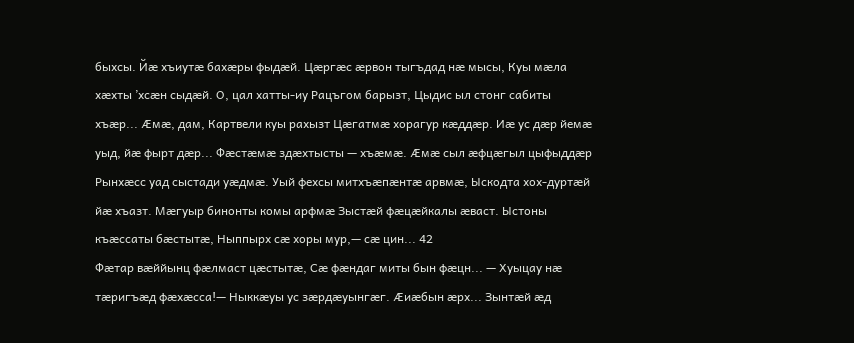быхсы. Йæ хъиутæ бахæры фыдæй. Цæргæс æрвон тыгъдад нæ мысы, Куы мæла хæхты ’хсæн сыдæй. О, цал хатты-иу Рацъгом барызт, Цыдис ыл стонг сабиты хъæр... Æмæ, дам, Картвели куы рахызт Цæгатмæ хорагур кæддæр. Иæ ус дæр йемæ уыд, йæ фырт дæр... Фæстæмæ здæхтысты — хъæмæ. Æмæ сыл æфцæгыл цыфыддæр Рынхæсс уад сыстади уæдмæ. Уый фехсы митхъæпæнтæ арвмæ, Ыскодта хох-дуртæй йæ хъазт. Мæгуыр бинонты комы арфмæ Зыстæй фæцæйкалы æваст. Ыстоны къæссаты бæстытæ, Ныппырх сæ хоры мур,— сæ цин... 42
Фæтар вæййынц фæлмаст цæстытæ, Сæ фæндаг миты бын фæцн... — Хуыцау нæ тæригъæд фæхæсса!— Ныккæуы ус зæрдæуынгæг. Æиæбын æрх... Зынтæй æд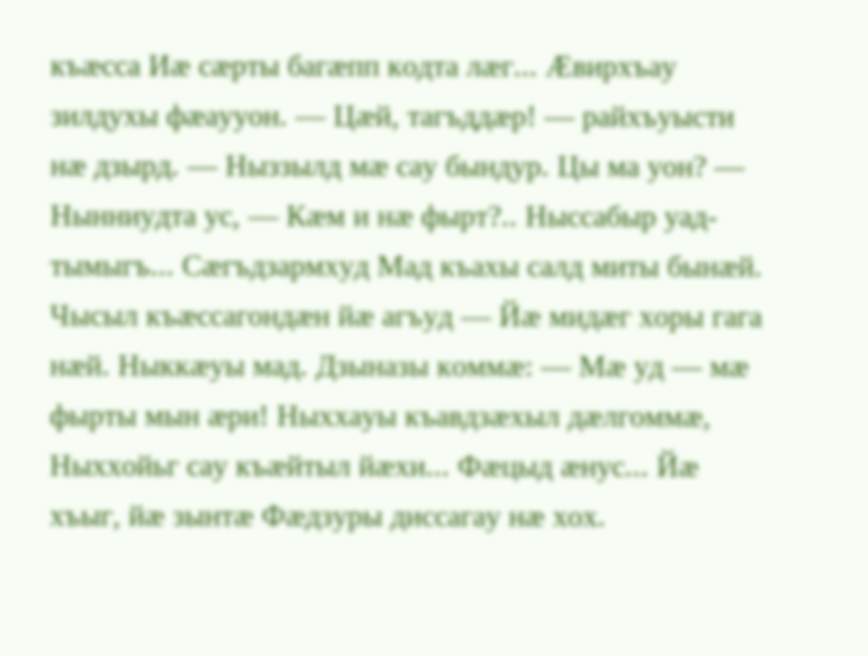къæсса Иæ сæрты багæпп кодта лæг... Æвирхъау зилдухы фæаууон. — Цæй, тагъддæр! — райхъуысти нæ дзырд. — Ныззылд мæ сау бындур. Цы ма уон? — Нынниудта ус, — Кæм и нæ фырт?.. Ныссабыр уад-тымыгъ... Сæгъдзармхуд Мад къахы салд миты бынæй. Чысыл къæссагондæн йæ агъуд — Йæ мидæг хоры гага нæй. Ныккæуы мад. Дзыназы коммæ: — Мæ уд — мæ фырты мын æри! Ныххауы къавдзæхыл дæлгоммæ, Ныххойьг сау къæйтыл йæхи... Фæцыд æнус... Йæ хъыг, йæ зынтæ Фæдзуры диссагау нæ хох.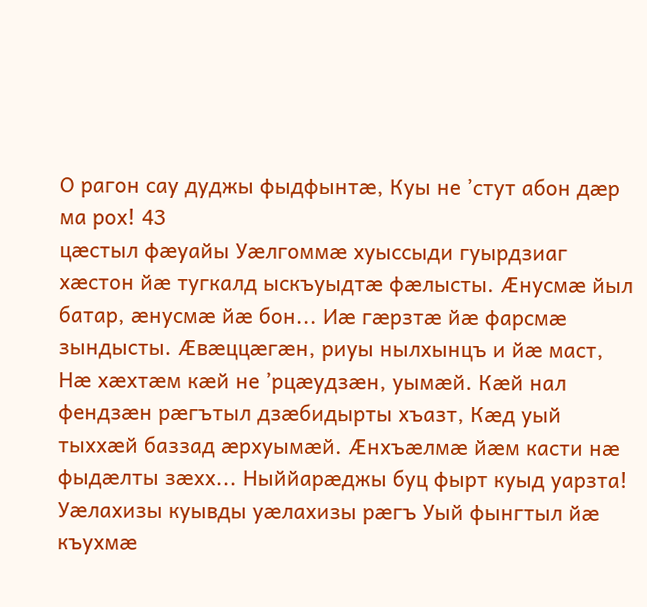О рагон сау дуджы фыдфынтæ, Куы не ’стут абон дæр ма рох! 43
цæстыл фæуайы Уæлгоммæ хуыссыди гуырдзиаг хæстон йæ тугкалд ыскъуыдтæ фæлысты. Æнусмæ йыл батар, æнусмæ йæ бон... Иæ гæрзтæ йæ фарсмæ зындысты. Æвæццæгæн, риуы нылхынцъ и йæ маст, Нæ хæхтæм кæй не ’рцæудзæн, уымæй. Кæй нал фендзæн рæгътыл дзæбидырты хъазт, Кæд уый тыххæй баззад æрхуымæй. Æнхъæлмæ йæм касти нæ фыдæлты зæхх... Ныййарæджы буц фырт куыд уарзта! Уæлахизы куывды уæлахизы рæгъ Уый фынгтыл йæ къухмæ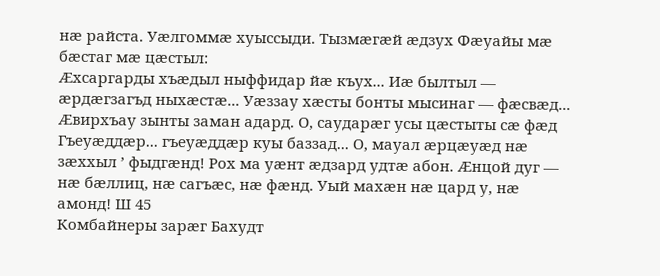нæ райста. Уæлгоммæ хуыссыди. Тызмæгæй æдзух Фæуайы мæ бæстаг мæ цæстыл:
Æхсаргарды хъæдыл ныффидар йæ къух... Иæ былтыл — æрдæгзагъд ныхæстæ... Уæззау хæсты бонты мысинаг — фæсвæд... Æвирхъау зынты заман адард. О, саударæг усы цæстыты сæ фæд Гъеуæддæр... гъеуæддæр куы баззад... О, мауал æрцæуæд нæ зæххыл ’ фыдгæнд! Рох ма уæнт æдзард удтæ абон. Æнцой дуг — нæ бæллиц, нæ сагъæс, нæ фæнд. Уый махæн нæ цард у, нæ амонд! Ш 45
Комбайнеры зарæг Бахудт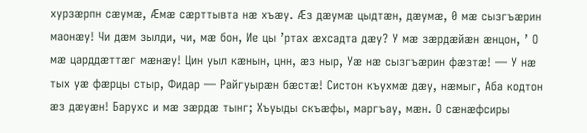хурзæрпн сæумæ, Æмæ сæрттывта нæ хъæу. Æз дæумæ цыдтæн, дæумæ, 0 мæ сызгъæрин маонæу! Чи дæм зылди, чи, мæ бон, Ие цы ’ртах æхсадта дæу? У мæ зæрдæйæн æнцон, ’ О мæ царддæттæг мæнæу! Цин уыл кæнын, цнн, æз ныр, Уæ нæ сызгъæрин фæзтæ! — У нæ тых уæ фæрцы стыр, Фидар — Райгуырæн бæстæ! Систон къухмæ дæу, нæмыг, Аба кодтон æз дæуæн! Барухс и мæ зæрдæ тынг; Хъуыды скъæфы, маргъау, мæн. О сæнæфсиры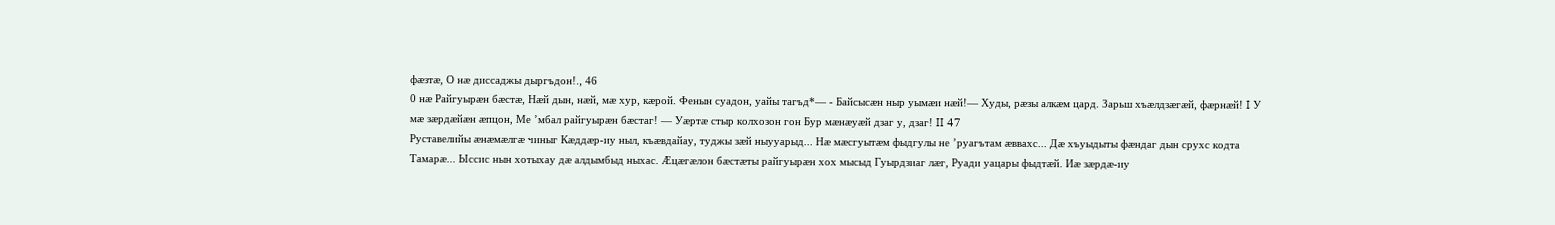фæзтæ, О нæ диссаджы дыргъдон!., 46
0 нæ Райгуырæн бæстæ, Нæй дын, нæй, мæ хур, кæрой. Фенын суадон, уайы тагъд*— - Байсысæн ныр уымæи нæй!— Худы, рæзы алкæм цард. Зарьш хъæлдзæгæй, фæрнæй! I У мæ зæрдæйæн æпцон, Ме ’мбал райгуырæн бæстаг! — Уæртæ стыр колхозон гон Бур мæнæуæй дзаг у, дзаг! II 47
Руставелийы æнæмæлгæ чиныг Кæддæр-иу ныл, къæвдайау, туджы зæй ныууарыд... Нæ мæсгуытæм фыдгулы не ’руагътам æввахс... Дæ хъуыдыты фæндаг дын срухс кодта Тамарæ... Ыссис нын хотыхау дæ алдымбыд ныхас. Æцæгæлон бæстæты райгуырæн хох мысыд Гуырдзиаг лæг, Руади уацары фыдтæй. Иæ зæрдæ-иу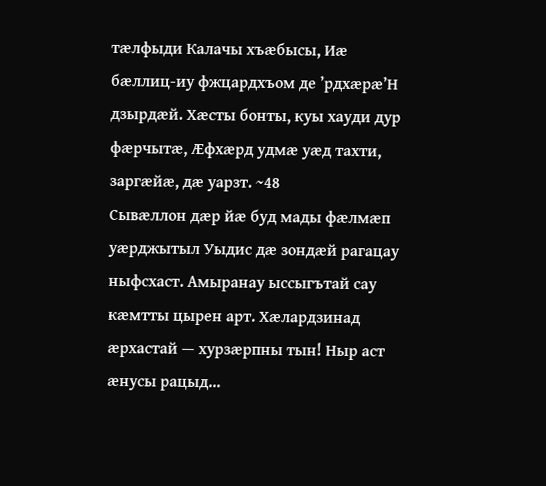тæлфыди Калачы хъæбысы, Иæ бæллиц-иу фжцардхъом де ’рдхæрæ’Н дзырдæй. Хæсты бонты, куы хауди дур фæрчытæ, Æфхæрд удмæ уæд тахти, заргæйæ, дæ уарзт. ~48
Сывæллон дæр йæ буд мады фæлмæп уæрджытыл Уыдис дæ зондæй рагацау ныфсхаст. Амыранау ыссыгътай сау кæмтты цырен арт. Хæлардзинад æрхастай — хурзæрпны тын! Ныр аст æнусы рацыд...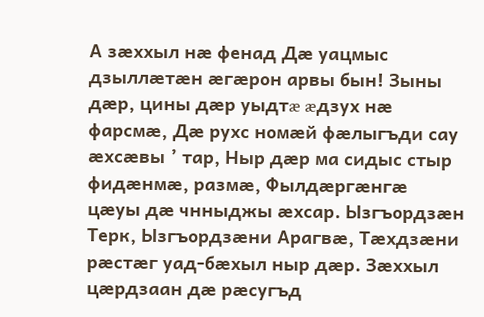А зæххыл нæ фенад Дæ уацмыс дзыллæтæн æгæрон арвы бын! Зыны дæр, цины дæр уыдтæ æдзух нæ фарсмæ, Дæ рухс номæй фæлыгъди сау æхсæвы ’ тар, Ныр дæр ма сидыс стыр фидæнмæ, размæ, Фылдæргæнгæ цæуы дæ чнныджы æхсар. Ызгъордзæн Терк, Ызгъордзæни Арагвæ, Тæхдзæни рæстæг уад-бæхыл ныр дæр. Зæххыл цæрдзаан дæ рæсугъд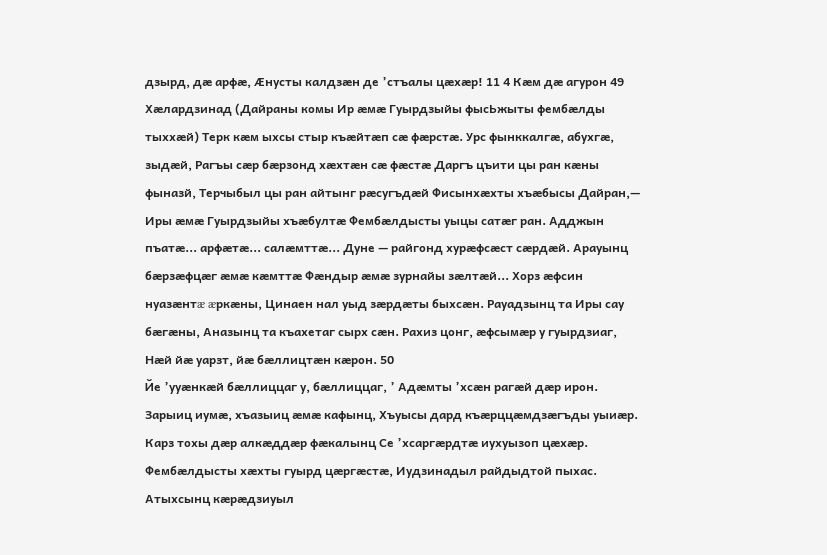дзырд, дæ арфæ, Æнусты калдзæн де ’стъалы цæхæр! 11 4 Кæм дæ агурон 49
Хæлардзинад (Дайраны комы Ир æмæ Гуырдзыйы фысЬжыты фембæлды тыххæй) Терк кæм ыхсы стыр къæйтæп сæ фæрстæ. Урс фынккалгæ, абухгæ, зыдæй, Рагъы сæр бæрзонд хæхтæн сæ фæстæ Даргъ цъити цы ран кæны фыназй, Терчыбыл цы ран айтынг рæсугъдæй Фисынхæхты хъæбысы Дайран,— Иры æмæ Гуырдзыйы хъæбултæ Фембæлдысты уыцы сатæг ран. Адджын пъатæ... арфæтæ... салæмттæ... Дуне — райгонд хурæфсæст сæрдæй. Арауынц бæрзæфцæг æмæ кæмттæ Фæндыр æмæ зурнайы зæлтæй... Хорз æфсин нуазæнтæ æркæны, Цинаен нал уыд зæрдæты быхсæн. Рауадзынц та Иры сау бæгæны, Аназынц та къахетаг сырх сæн. Рахиз цонг, æфсымæр у гуырдзиаг, Нæй йæ уарзт, йæ бæллицтæн кæрон. 50
Йе ’ууæнкæй бæллиццаг у, бæллиццаг, ’ Адæмты ’хсæн рагæй дæр ирон. Зарыиц иумæ, хъазыиц æмæ кафынц, Хъуысы дард къæрццæмдзæгъды уыиæр. Карз тохы дæр алкæддæр фæкалынц Се ’хсаргæрдтæ иухуызоп цæхæр. Фембæлдысты хæхты гуырд цæргæстæ, Иудзинадыл райдыдтой пыхас. Атыхсынц кæрæдзиуыл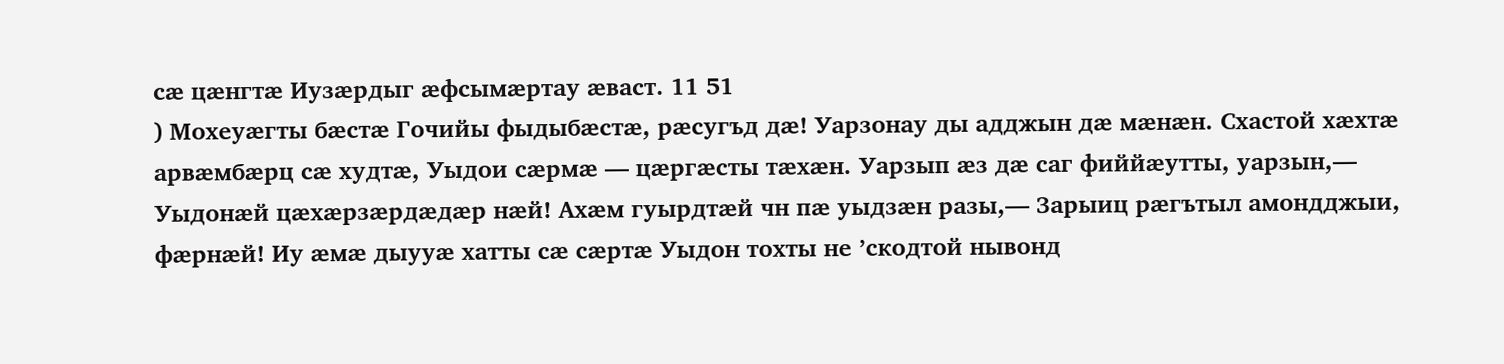сæ цæнгтæ Иузæрдыг æфсымæртау æваст. 11 51
) Мохеуæгты бæстæ Гочийы фыдыбæстæ, рæсугъд дæ! Уарзонау ды адджын дæ мæнæн. Схастой хæхтæ арвæмбæрц сæ худтæ, Уыдои сæрмæ — цæргæсты тæхæн. Уарзып æз дæ саг фиййæутты, уарзын,— Уыдонæй цæхæрзæрдæдæр нæй! Ахæм гуырдтæй чн пæ уыдзæн разы,— Зарыиц рæгътыл амондджыи, фæрнæй! Иу æмæ дыууæ хатты сæ сæртæ Уыдон тохты не ’скодтой нывонд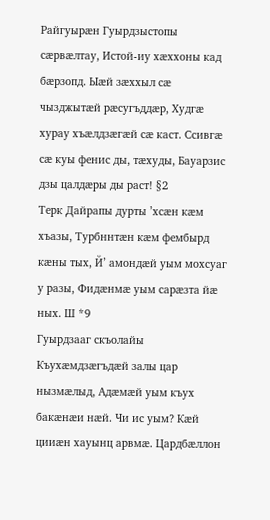Райгуырæн Гуырдзыстопы сæрвæлтау, Истой-иу хæххоны кад бæрзопд. Ыæй зæххыл сæ чызджытæй рæсугъддæр, Худгæ хурау хъæлдзæгæй сæ каст. Ссивгæ сæ куы фенис ды, тæхуды, Бауарзис дзы цалдæры ды раст! §2
Терк Дайрапы дурты ’хсæн кæм хъазы, Турбннтæн кæм фембырд кæны тых, Й’ амондæй уым мохсуаг у разы, Фидæнмæ уым сарæзта йæ ных. Ш *9
Гуырдзааг скъолайы Къухæмдзæгъдæй залы цар нызмæлыд, Адæмæй уым къух бакæнæи нæй. Чи ис уым? Кæй цииæн хауынц арвмæ. Цардбæллон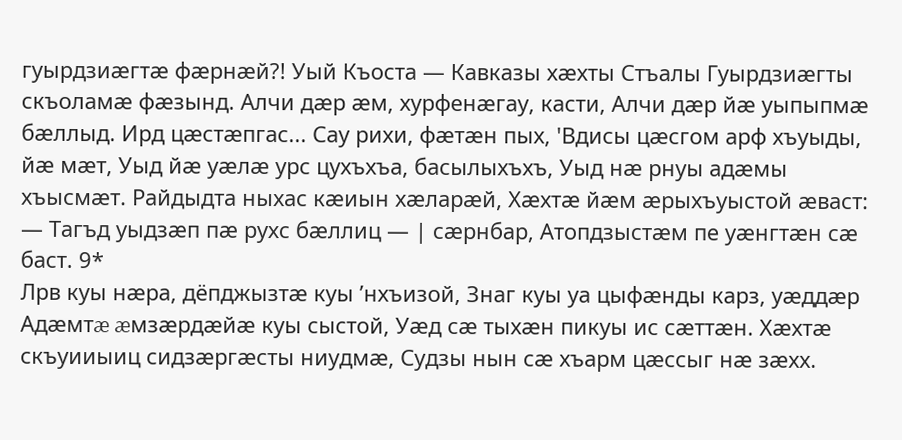гуырдзиæгтæ фæрнæй?! Уый Къоста — Кавказы хæхты Стъалы Гуырдзиæгты скъоламæ фæзынд. Алчи дæр æм, хурфенæгау, касти, Алчи дæр йæ уыпыпмæ бæллыд. Ирд цæстæпгас... Сау рихи, фæтæн пых, 'Вдисы цæсгом арф хъуыды, йæ мæт, Уыд йæ уæлæ урс цухъхъа, басылыхъхъ, Уыд нæ рнуы адæмы хъысмæт. Райдыдта ныхас кæиын хæларæй, Хæхтæ йæм æрыхъуыстой æваст: — Тагъд уыдзæп пæ рухс бæллиц — | сæрнбар, Атопдзыстæм пе уæнгтæн сæ баст. 9*
Лрв куы нæра, дёпджызтæ куы ’нхъизой, Знаг куы уа цыфæнды карз, уæддæр Адæмтæ æмзæрдæйæ куы сыстой, Уæд сæ тыхæн пикуы ис сæттæн. Хæхтæ скъуииыиц сидзæргæсты ниудмæ, Судзы нын сæ хъарм цæссыг нæ зæхх.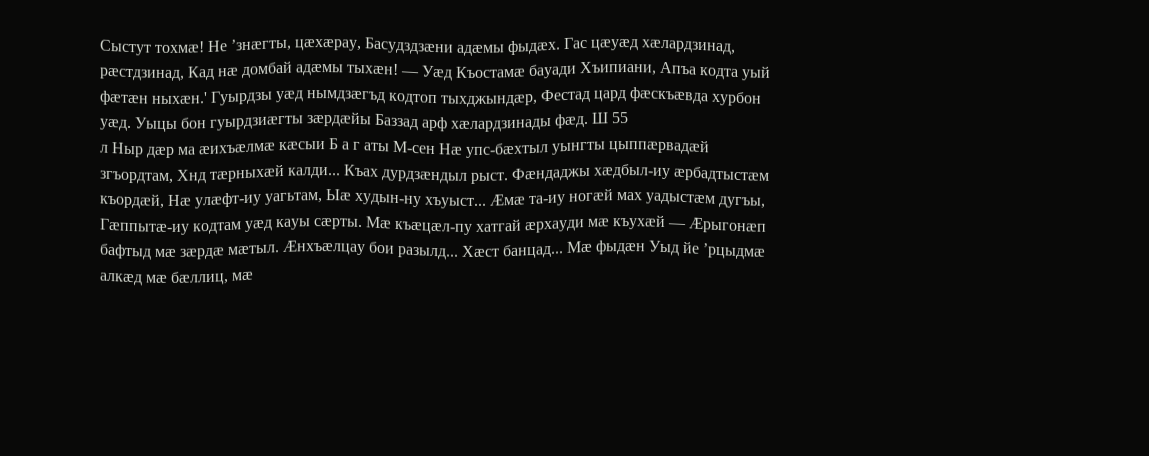Сыстут тохмæ! Не ’знæгты, цæхæрау, Басудздзæни адæмы фыдæх. Гас цæуæд хæлардзинад, рæстдзинад, Кад нæ домбай адæмы тыхæн! — Уæд Къостамæ бауади Хъипиани, Апъа кодта уый фæтæн ныхæн.' Гуырдзы уæд нымдзæгъд кодтоп тыхджындæр, Фестад цард фæскъæвда хурбон уæд. Уыцы бон гуырдзиæгты зæрдæйы Баззад арф хæлардзинады фæд. Ш 55
л Ныр дæр ма æихъæлмæ кæсыи Б а г аты М-сен Нæ упс-бæхтыл уынгты цыппæрвадæй згъордтам, Хнд тæрныхæй калди... Къах дурдзæндыл рыст. Фæндаджы хæдбыл-иу æрбадтыстæм къордæй, Нæ улæфт-иу уагьтам, Ыæ худын-ну хъуыст... Æмæ та-иу ногæй мах уадыстæм дугъы, Гæппытæ-иу кодтам уæд кауы сæрты. Мæ къæцæл-пу хатгай æрхауди мæ къухæй — Æрыгонæп бафтыд мæ зæрдæ мæтыл. Æнхъæлцау бои разылд... Хæст банцад... Мæ фыдæн Уыд йе ’рцыдмæ алкæд мæ бæллиц, мæ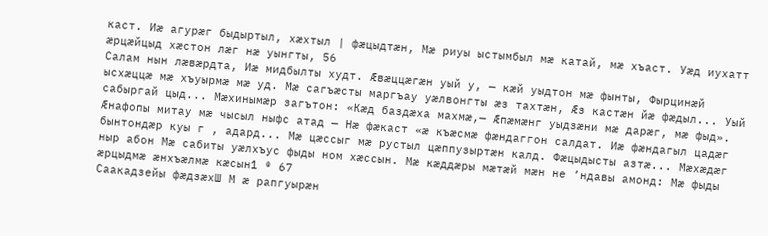каст. Иæ агурæг быдыртыл, хæхтыл | фæцыдтæн, Мæ риуы ыстымбыл мæ катай, мæ хъаст. Уæд иухатт æрцæйцыд хæстон лæг нæ уынгты, 56
Салам нын лæвæрдта, Иæ мидбылты худт. Æвæццæгæн уый у, — кæй уыдтон мæ фынты, Фырцинæй ысхæццæ мæ хъуырмæ мæ уд. Мæ сагъæсты маргъау уæлвонгты æз тахтæн, Æз кастæн йæ фæдыл... Уый сабыргай цыд... Мæхинымæр загътон: «Кæд баздæха махмæ,— Æпæмæнг уыдзæни мæ дарæг, мæ фыд». Æнафопы митау мæ чысыл ныфс атад — Нæ фæкаст «æ къæсмæ фæндаггон салдат. Иæ фæндагыл цадæг бынтондæр куы г , адард... Мæ цæссыг мæ рустыл цæппузыртæн калд. Фæцыдысты азтæ... Мæхæдæг ныр абон Мæ сабиты уæлхъус фыды ном хæссын. Мæ кæддæры мæтæй мæн не ’ндавы амонд: Мæ фыды æрцыдмæ æнхъæлмæ кæсын1 ® 67
Саакадзейы фæдзæхШ М æ рапгуырæн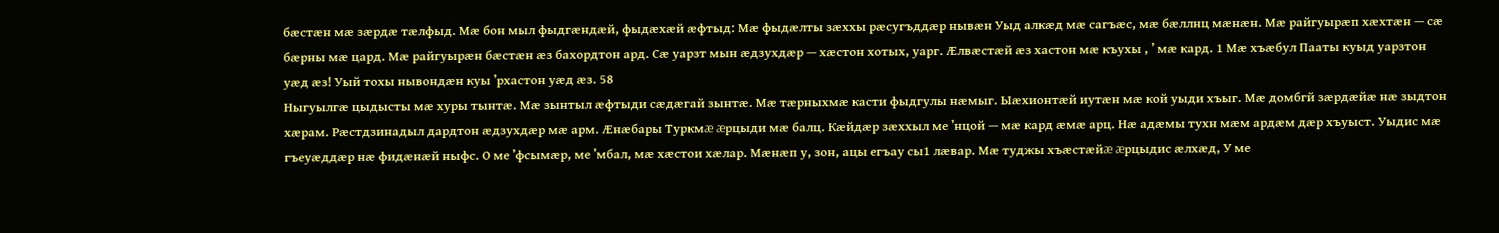бæстæн мæ зæрдæ тæлфыд. Мæ бон мыл фыдгæндæй, фыдæхæй æфтыд: Мæ фыдæлты зæххы рæсугъддæр нывæн Уыд алкæд мæ сагъæс, мæ бæллнц мæнæн. Мæ райгуырæп хæхтæн — сæ бæрны мæ цард. Мæ райгуырæн бæстæн æз бахордтон ард. Сæ уарзт мын æдзухдæр — хæстон хотых, уарг. Æлвæстæй æз хастон мæ къухы , ’ мæ кард. 1 Мæ хъæбул Пааты куыд уарзтон уæд æз! Уый тохы нывондæн куы ’рхастон уæд æз. 58
Ныгуылгæ цыдысты мæ хуры тынтæ. Мæ зынтыл æфтыди сæдæгай зынтæ. Мæ тæрныхмæ касти фыдгулы нæмыг. Ыæхионтæй иутæн мæ кой уыди хъыг. Мæ домбгй зæрдæйæ нæ зыдтон хæрам. Рæстдзинадыл дардтон æдзухдæр мæ арм. Æнæбары Туркмæ æрцыди мæ балц. Кæйдæр зæххыл ме ’нцой — мæ кард æмæ арц. Нæ адæмы тухн мæм ардæм дæр хъуыст. Уыдис мæ гъеуæддæр нæ фидæнæй ныфс. О ме ’фсымæр, ме ’мбал, мæ хæстои хæлар. Мæнæп у, зон, ацы егъау сы1 лæвар. Мæ туджы хъæстæйæ æрцыдис æлхæд, У ме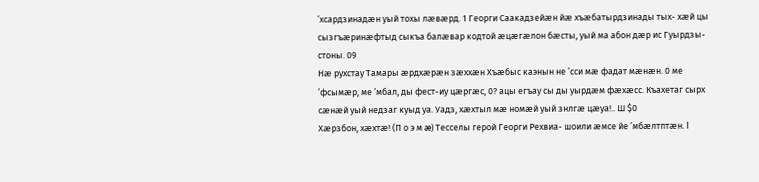’хсардзинадæн уый тохы лæвæрд. 1 Георги Саакадзейæн йæ хъæбатырдзинады тых- хæй цы сызгъæринæфтыд сыкъа балæвар кодтой æцæгæлон бæсты, уый ма абон дæр ис Гуырдзы- стоны. 09
Нæ рухстау Тамары æрдхæрæн зæххæн Хъæбыс каэнын не ’сси мæ фадат мæнæн. 0 ме ’фсымæр, ме ’мбал, ды фест-иу цæргæс, 0? ацы егъау сы ды уырдæм фæхæсс. Къахетаг сырх сæнæй уый недзаг куыд уа. Уадз, хæхтыл мæ номæй уый знлгæ цæуа!.. Ш $0
Хæрзбон, хæхтæ! (П о э м æ) Тесселы герой Георги Рехвиа- шоили æмсе йе ’мбæлтптæн. I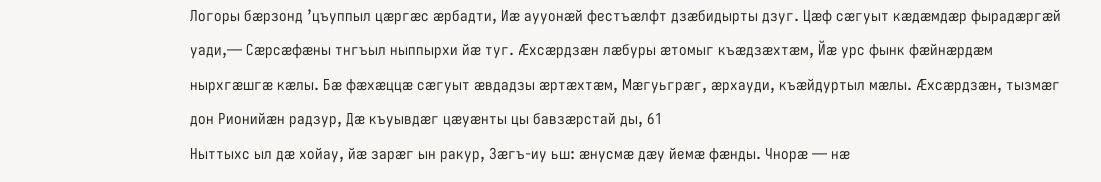Логоры бæрзонд ’цъуппыл цæргæс æрбадти, Иæ аууонæй фестъæлфт дзæбидырты дзуг. Цæф сæгуыт кæдæмдæр фырадæргæй уади,— Сæрсæфæны тнгъыл ныппырхи йæ туг. Æхсæрдзæн лæбуры æтомыг къæдзæхтæм, Йæ урс фынк фæйнæрдæм нырхгæшгæ кæлы. Бæ фæхæццæ сæгуыт æвдадзы æртæхтæм, Мæгуьгрæг, æрхауди, къæйдуртыл мæлы. Æхсæрдзæн, тызмæг дон Рионийæн радзур, Дæ къуывдæг цæуæнты цы бавзæрстай ды, 61
Ныттыхс ыл дæ хойау, йæ зарæг ын ракур, Зæгъ-иу ьш: æнусмæ дæу йемæ фæнды. Чнорæ — нæ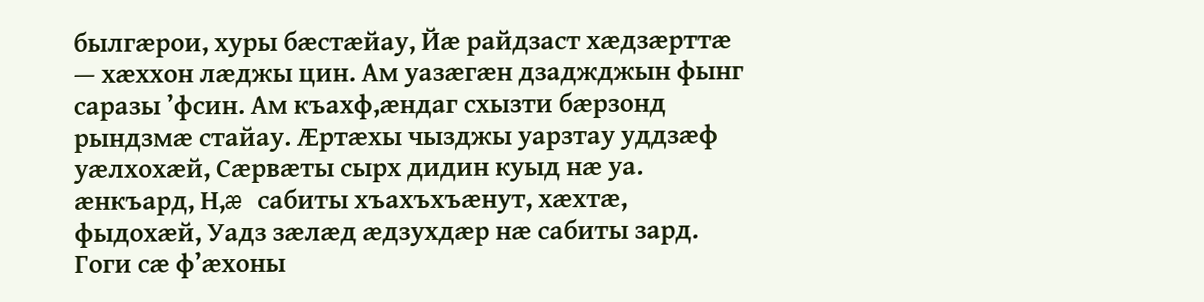былгæрои, хуры бæстæйау, Йæ райдзаст хæдзæрттæ — хæххон лæджы цин. Ам уазæгæн дзаджджын фынг саразы ’фсин. Ам къахф,æндаг схызти бæрзонд рындзмæ стайау. Æртæхы чызджы уарзтау уддзæф уæлхохæй, Сæрвæты сырх дидин куыд нæ уа. æнкъард, Н,æ сабиты хъахъхъæнут, хæхтæ, фыдохæй, Уадз зæлæд æдзухдæр нæ сабиты зард. Гоги сæ ф’æхоны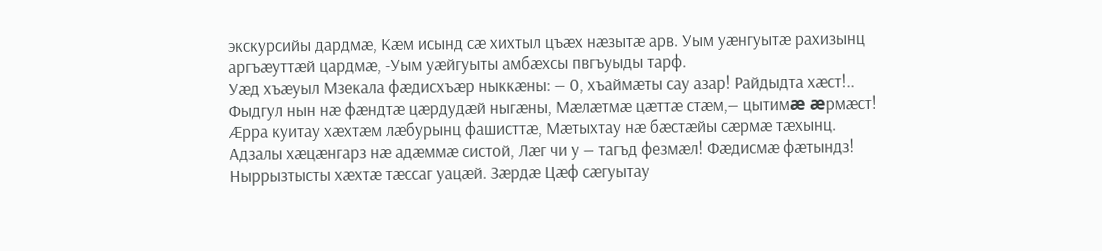экскурсийы дардмæ, Кæм исынд сæ хихтыл цъæх нæзытæ арв. Уым уæнгуытæ рахизынц аргъæуттæй цардмæ, -Уым уæйгуыты амбæхсы пвгъуыды тарф.
Уæд хъæуыл Мзекала фæдисхъæр ныккæны: — 0, хъаймæты сау азар! Райдыдта хæст!.. Фыдгул нын нæ фæндтæ цæрдудæй ныгæны, Мæлæтмæ цæттæ стæм,— цытимæ æрмæст! Æрра куитау хæхтæм лæбурынц фашисттæ, Мæтыхтау нæ бæстæйы сæрмæ тæхынц. Адзалы хæцæнгарз нæ адæммæ систой, Лæг чи у — тагъд фезмæл! Фæдисмæ фæтындз! Ныррызтысты хæхтæ тæссаг уацæй. Зæрдæ Цæф сæгуытау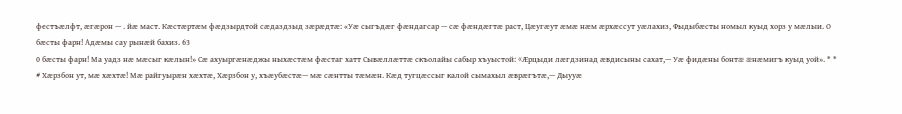фестъæлфт, æгæрон — . йæ маст. Кæстæртæм фæдзырдтой сæдаздзыд зæрæдтæ: «Уæ сыгъдæг фæндагсар — сæ фæндæгтæ раст, Цæугæут æмæ нæм æрхæссут уæлахиз, Фыдыбæсты номыл куыд хорз у мæлыи. О бæсты фарн! Адæмы сау рынæй бахиз. 63
0 бæсты фарн! Ма уадз нæ мæсыг кæлын!» Сæ ахуыргæнæджы ныхæстæм фæстаг хатт Сывæллæттæ скъолайы сабыр хъуыстой: «Æрцыди лæгдзинад æвдисыны сахат,— Уæ фидæны бонтæ æнæмигъ куыд уой». * * # Хæрзбон ут, мæ хæхтæ! Мæ райгуырæн хæхтæ, Хæрзбон у, хъæубæстæ— мæ сæнтты тæмæн. Кæд тугцæссыг калой сымахыл æврæгътæ,— Дыууæ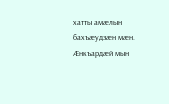хатты амæлын бахъæудзæн мæн. Æнкъардæй мын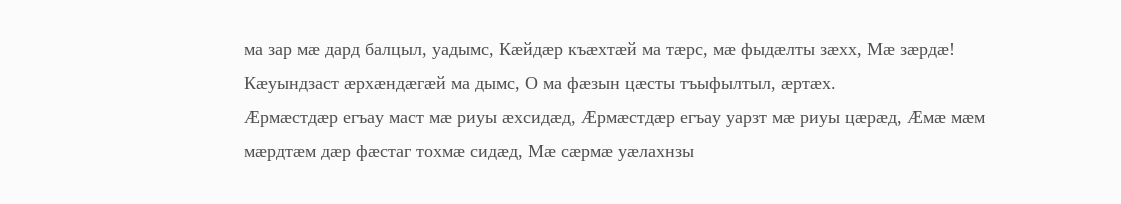ма зар мæ дард балцыл, уадымс, Кæйдæр къæхтæй ма тæрс, мæ фыдæлты зæхх, Мæ зæрдæ! Кæуындзаст æрхæндæгæй ма дымс, О ма фæзын цæсты тъыфылтыл, æртæх.
Æрмæстдæр егъау маст мæ риуы æхсидæд, Æрмæстдæр егъау уарзт мæ риуы цæрæд, Æмæ мæм мæрдтæм дæр фæстаг тохмæ сидæд, Мæ сæрмæ уæлахнзы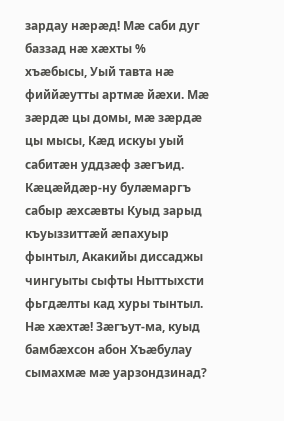зардау нæрæд! Мæ саби дуг баззад нæ хæхты % хъæбысы, Уый тавта нæ фиййæутты артмæ йæхи. Мæ зæрдæ цы домы, мæ зæрдæ цы мысы, Кæд искуы уый сабитæн уддзæф зæгъид. Кæцæйдæр-ну булæмаргъ сабыр æхсæвты Куыд зарыд къуыззиттæй æпахуыр фынтыл, Акакийы диссаджы чингуыты сыфты Ныттыхсти фьгдæлты кад хуры тынтыл. Нæ хæхтæ! Зæгъут-ма, куыд бамбæхсон абон Хъæбулау сымахмæ мæ уарзондзинад?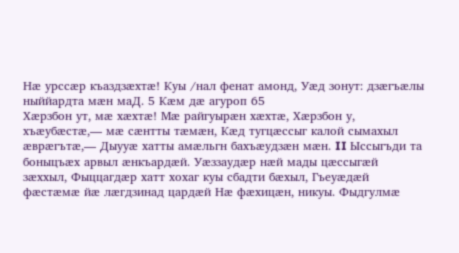Нæ урссæр къаздзæхтæ! Куы /нал фенат амонд, Уæд зонут: дзæгъæлы ныййардта мæн маД. 5 Кæм дæ агуроп 65
Хæрзбон ут, мæ хæхтæ! Мæ райгуырæн хæхтæ, Хæрзбон у, хъæубæстæ,— мæ сæнтты тæмæн, Кæд тугцæссыг калой сымахыл æврæгътæ,— Дыууæ хатты амæльгн бахъæудзæн мæн. II Ыссыгъди та боныцъæх арвыл æнкъардæй. Уæззаудæр нæй мады цæссыгæй зæххыл, Фыццагдæр хатт хохаг куы сбадти бæхыл, Гъеуæдæй фæстæмæ йæ лæгдзинад цардæй Нæ фæхицæн, никуы. Фыдгулмæ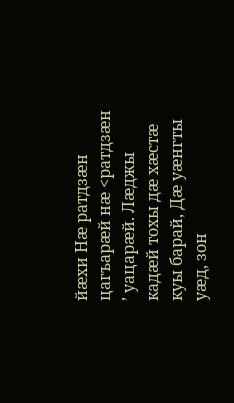йæхи Нæ ратдзæн цагъарæй нæ <ратдзæн ’ уацарæй. Лæджы кадæй тохы дæ хæстæ куы барай, Дæ уæнгты уæд, зон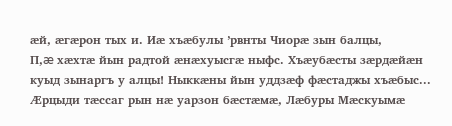æй, æгæрон тых и. Иæ хъæбулы ’рвнты Чиорæ зын балцы,
П,æ хæхтæ йын радтой æнæхуысгæ ныфс. Хъæубæсты зæрдæйæн куыд зынаргъ у алцы! Ныккæны йын уддзæф фæстаджы хъæбыс... Æрцыди тæссаг рын нæ уарзон бæстæмæ, Лæбуры Мæскуымæ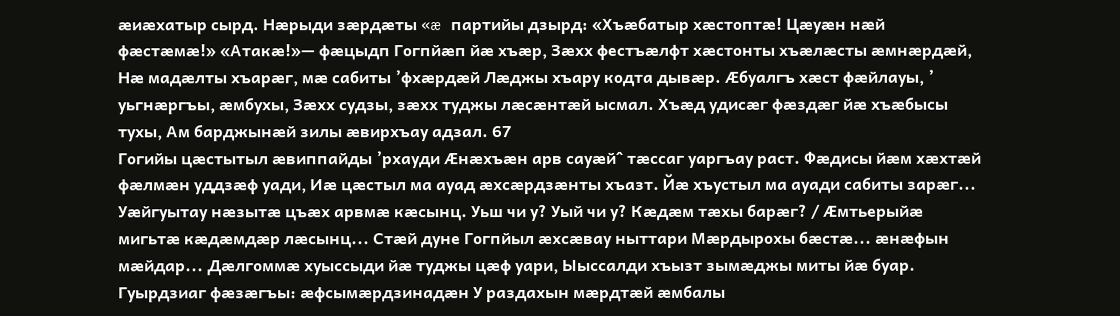æиæхатыр сырд. Нæрыди зæрдæты «æ партийы дзырд: «Хъæбатыр хæстоптæ! Цæуæн нæй фæстæмæ!» «Атакæ!»— фæцыдп Гогпйæп йæ хъæр, Зæхх фестъæлфт хæстонты хъæлæсты æмнæрдæй, Нæ мадæлты хъарæг, мæ сабиты ’фхæрдæй Лæджы хъару кодта дывæр. Æбуалгъ хæст фæйлауы, ’ уьгнæргъы, æмбухы, Зæхх судзы, зæхх туджы лæсæнтæй ысмал. Хъæд удисæг фæздæг йæ хъæбысы тухы, Ам барджынæй зилы æвирхъау адзал. 67
Гогийы цæстытыл æвиппайды ’рхауди Æнæхъæн арв сауæй^ тæссаг уаргъау раст. Фæдисы йæм хæхтæй фæлмæн уддзæф уади, Иæ цæстыл ма ауад æхсæрдзæнты хъазт. Йæ хъустыл ма ауади сабиты зарæг... Уæйгуытау нæзытæ цъæх арвмæ кæсынц. Уьш чи у? Уый чи у? Кæдæм тæхы барæг? / Æмтьерыйæ мигьтæ кæдæмдæр лæсынц... Стæй дуне Гогпйыл æхсæвау ныттари Мæрдырохы бæстæ... æнæфын мæйдар... Дæлгоммæ хуыссыди йæ туджы цæф уари, Ыыссалди хъызт зымæджы миты йæ буар. Гуырдзиаг фæзæгъы: æфсымæрдзинадæн У раздахын мæрдтæй æмбалы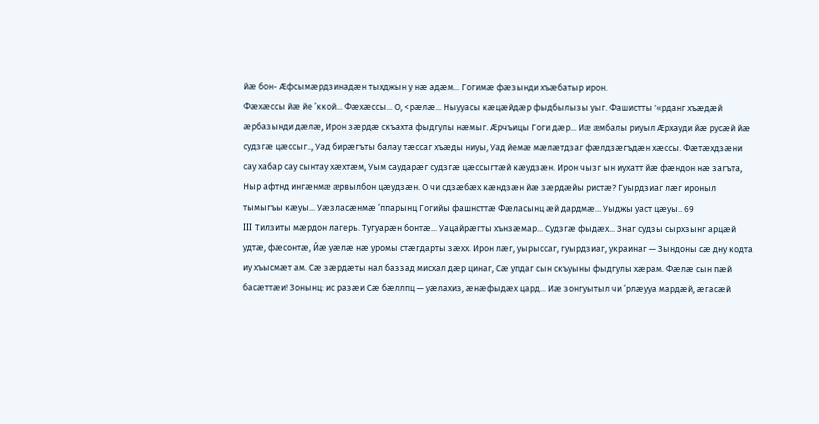йæ бон- Æфсымæрдзинадæн тыхджын у нæ адæм... Гогимæ фæзынди хъæбатыр ирон.
Фæхæссы йæ йе ’ккой... Фæхæссы... О, <рæлæ... Ныууасы кæцæйдæр фыдбылызы уыг. Фашистты '«рданг хъæдæй æрбазынди дæлæ, Ирон зæрдæ скъахта фыдгулы нæмыг. Æрчъицы Гоги дæр... Иæ æмбалы риуыл Æрхауди йæ русæй йæ судзгæ цæссыг.., Уад бирæгъты балау тæссаг хъæды ниуы, Уад йемæ мæлæтдзаг фæлдзæгъдæн хæссы. Фæтæхдзæни сау хабар сау сынтау хæхтæм, Уым саударæг судзгæ цæссыгтæй кæудзæн. Ирон чызг ын иухатт йæ фæндон нæ загъта, Ныр афтнд ингæнмæ æрвылбон цæудзæн. О чи сдзæбæх кæндзæн йæ зæрдæйы ристæ? Гуырдзиаг лæг ироныл тымыгъы кæуы... Уæзласæнмæ ’ппарынц Гогийы фашнсттæ Фæласынц æй дардмæ... Уыджы уаст цæуы.. 69
III Тилзиты мæрдон лагерь. Тугуарæн бонтæ... Уацайрæгты хънзæмар... Судзгæ фыдæх... Знаг судзы сырхзынг арцæй удтæ, фæсонтæ, Йæ уæлæ нæ уромы стæгдарты зæхх. Ирон лæг, уырыссаг, гуырдзиаг, украинаг — Зындоны сæ дну кодта иу хъысмæт ам. Сæ зæрдæты нал баззад мисхал дæр цинаг, Сæ упдаг сын скъуыны фыдгулы хæрам. Фæлæ сын пæй басæттæи! Зонынц: ис разæи Сæ бæллпц — уæлахиз, æнæфыдæх цард... Иæ зонгуытыл чи ’рлæууа мардæй, æгасæй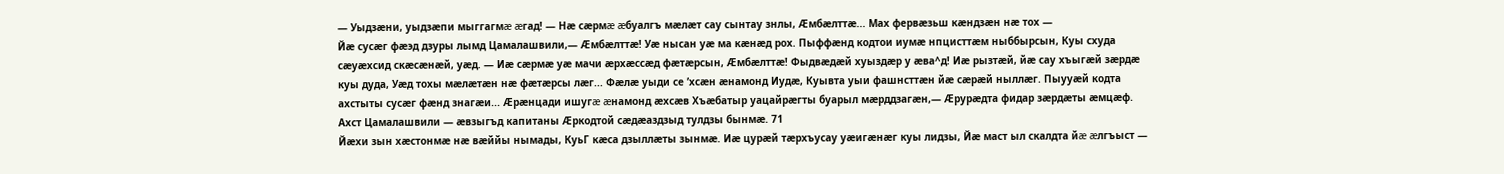— Уыдзæни, уыдзæпи мыггагмæ æгад! — Нæ сæрмæ æбуалгъ мæлæт сау сынтау знлы, Æмбæлттæ... Мах фервæзьш кæндзæн нæ тох —
Йæ сусæг фæэд дзуры лымд Цамалашвили,— Æмбæлттæ! Уæ нысан уæ ма кæнæд рох. Пыффæнд кодтои иумæ нпцисттæм ныббырсын, Куы схуда сæуæхсид скæсæнæй, уæд. — Иæ сæрмæ уæ мачи æрхæссæд фæтæрсын, Æмбæлттæ! Фыдвæдæй хуыздæр у æва^д! Иæ рызтæй, йæ сау хъыгæй зæрдæ куы дуда, Уæд тохы мæлæтæн нæ фæтæрсы лæг... Фæлæ уыди се ’хсæн æнамонд Иудæ, Куывта уыи фашнсттæн йæ сæрæй ныллæг. Пыууæй кодта ахстыты сусæг фæнд знагæи... Æрæнцади ишугæ æнамонд æхсæв Хъæбатыр уацайрæгты буарыл мæрддзагæн,— Æрурæдта фидар зæрдæты æмцæф. Ахст Цамалашвили — æвзыгъд капитаны Æркодтой сæдæаздзыд тулдзы бынмæ. 71
Йæхи зын хæстонмæ нæ вæййы нымады, КуьГ кæса дзыллæты зынмæ. Иæ цурæй тæрхъусау уæигæнæг куы лидзы, Йæ маст ыл скалдта йæ æлгъыст —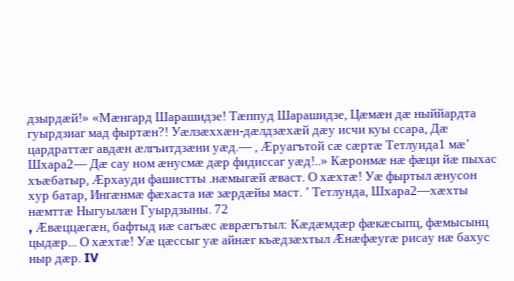дзырдæй!» «Мæнгард Шарашидзе! Тæппуд Шарашидзе, Цæмæн дæ ныййардта гуырдзиаг мад фыртæн?! Уæлзæххæн-дæлдзæхæй дæу исчи куы ссара, Дæ цардраттæг авдæн æлгъитдзæни уæд.— , Æруагътой сæ сæртæ Тетлуида1 мæ’ Шхара2— Дæ сау ном æнусмæ дæр фидиссаг уæд!..» Кæронмæ нæ фæци йæ пыхас хъæбатыр, Æрхауди фашистты .нæмыгæй æваст. О хæхтæ! Уæ фыртыл æнусон хур батар, Ингæнмæ фæхаста иæ зæрдæйы маст. ’ Тетлунда, Шхара2—хæхты нæмттæ Ныгуылæн Гуырдзыны. 72
, Æвæццæгæн, бафтыд иæ сагъæс æврæгътыл: Кæдæмдæр фæкæсыпц, фæмысынц цыдæр... О хæхтæ! Уæ цæссыг уæ айнæг къæдзæхтыл Æнæфæугæ рисау нæ бахус ныр дæр. IV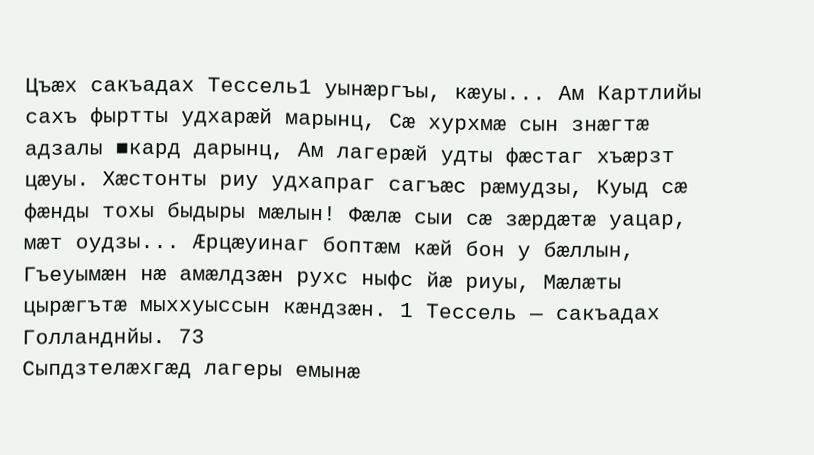Цъæх сакъадах Тессель1 уынæргъы, кæуы... Ам Картлийы сахъ фыртты удхарæй марынц, Сæ хурхмæ сын знæгтæ адзалы ■кард дарынц, Ам лагерæй удты фæстаг хъæрзт цæуы. Хæстонты риу удхапраг сагъæс рæмудзы, Куыд сæ фæнды тохы быдыры мæлын! Фæлæ сыи сæ зæрдæтæ уацар, мæт оудзы... Æрцæуинаг боптæм кæй бон у бæллын, Гъеуымæн нæ амæлдзæн рухс ныфс йæ риуы, Мæлæты цырæгътæ мыххуыссын кæндзæн. 1 Тессель — сакъадах Голланднйы. 73
Сыпдзтелæхгæд лагеры емынæ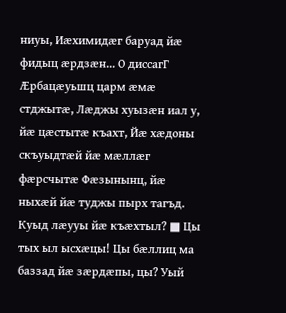ниуы, Иæхимидæг баруад йæ фидыц æрдзæн... О диссагГ Æрбацæуьшц царм æмæ стджытæ, Лæджы хуызæн иал у, йæ цæстытæ къахт, Йæ хæдоны скъуыдтæй йæ мæллæг фæрсчытæ Фæзынынц, йæ ныхæй йæ туджы пырх тагъд. Куыд лæууы йæ къæхтыл? ■ Цы тых ыл ысхæцы! Цы бæллиц ма баззад йæ зæрдæпы, цы? Уый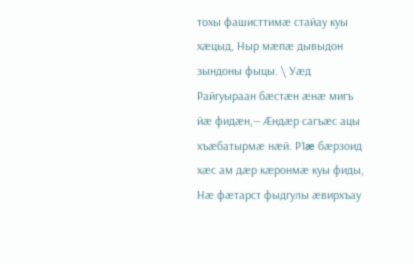тохы фашисттимæ стайау куы хæцыд, Ныр мæпæ дывыдон зындоны фыцы. \ Уæд Райгуыраан бæстæн æнæ мигъ йæ фидæн,— Æндæр сагъæс ацы хъæбатырмæ нæй. Р1æ бæрзоид хæс ам дæр кæронмæ куы фиды, Нæ фæтарст фыдгулы æвирхъау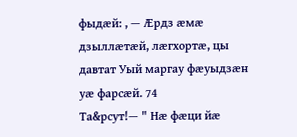фыдæй: , — Æрдз æмæ дзыллæтæй, лæгхортæ, цы давтат Уый маргау фæуыдзæн уæ фарсæй. 74
Та&рсут!— " Нæ фæци йæ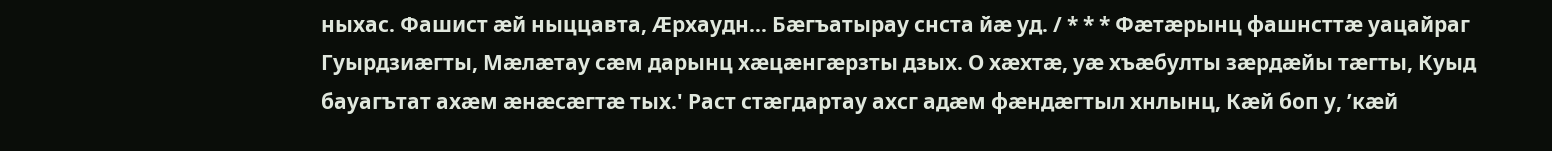ныхас. Фашист æй ныццавта, Æрхаудн... Бæгъатырау снста йæ уд. / * * * Фæтæрынц фашнсттæ уацайраг Гуырдзиæгты, Мæлæтау сæм дарынц хæцæнгæрзты дзых. О хæхтæ, уæ хъæбулты зæрдæйы тæгты, Куыд бауагътат ахæм æнæсæгтæ тых.' Раст стæгдартау ахсг адæм фæндæгтыл хнлынц, Кæй боп у, ’кæй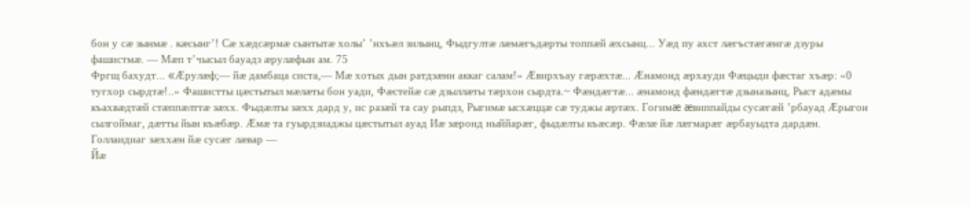бон у сæ зынмæ . кæсынг’! Сæ хæдсæрмæ сынтытæ холы’ ’нхъæл зилынц, Фыдгултæ лæмæгъдæрты топпæй æхсынц... Уæд пу ахст лæгъстæгæнгæ дзуры фашистмæ. — Мæп т’чысыл бауадз æрулæфын ам. 75
Фргщ бахудт... «Æрулæф;— йæ дамбаца систа,— Мæ хотых дын ратдзæнн аккаг салам!» Æвирхъау гæрæхтæ... Æнамонд æрхауди Фæцыди фæстаг хъæр: «0 тугхор сырдтæ!..» Фашистты цæстытыл мæлæты бон уади, Фæстейæ сæ дзыллæты тæрхон сырдта.~ Фæндæгтæ... æнамонд фæндæгтæ дзыназынц, Рыст адæмы къахвæдтæй стæппæлттæ зæхх. Фыдæлты зæхх дард у, ис разæй та сау рыпдз, Рыгимæ ысхæццæ сæ туджы æртæх. Гогимæ æвиппайды сусæгæй ’рбауад Æрыгон сылгоймаг, дæтты йын къæбæр. Æмæ та гуырдзиаджы цæстытыл ауад Иæ зæронд ныййарæг, фыдæлты къæсæр. Фæлæ йæ лæгмарæг æрбауыдта дардæн. Голлаидиаг зæххæн йæ сусæг лæвар —
Йæ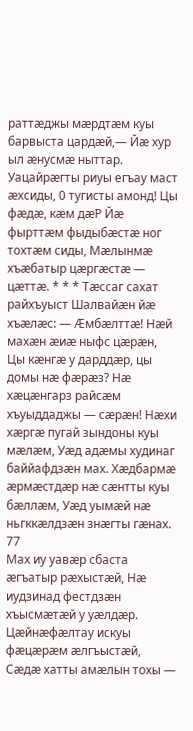раттæджы мæрдтæм куы барвыста цардæй,— Йæ хур ыл æнусмæ ныттар. Уацайрæгты риуы егъау маст æхсиды, 0 тугисты амонд! Цы фæдæ, кæм дæР Йæ фырттæм фыдыбæстæ ног тохтæм сиды, Мæлынмæ хъæбатыр цæргæстæ — цæттæ. * * * Тæссаг сахат райхъуыст Шалвайæн йæ хъæлæс: — Æмбæлттæ! Нæй махæн æиæ ныфс цæрæн, Цы кæнгæ у дарддæр, цы домы нæ фæрæз? Нæ хæцæнгарз райсæм хъуыддаджы — сæрæн! Нæхи хæргæ пугай зындоны куы мæлæм, Уæд адæмы худинаг баййафдзæн мах. Хæдбармæ æрмæстдæр нæ сæнтты куы бæллæм, Уæд уымæй нæ ньгккæлдзæн знæгты гæнах. 77
Мах иу уавæр сбаста æгъатыр рæхыстæй, Нæ иудзинад фестдзæн хъысмæтæй у уæлдæр. Цæйнæфæлтау искуы фæцæрæм æлгъыстæй, Сæдæ хатты амæлын тохы —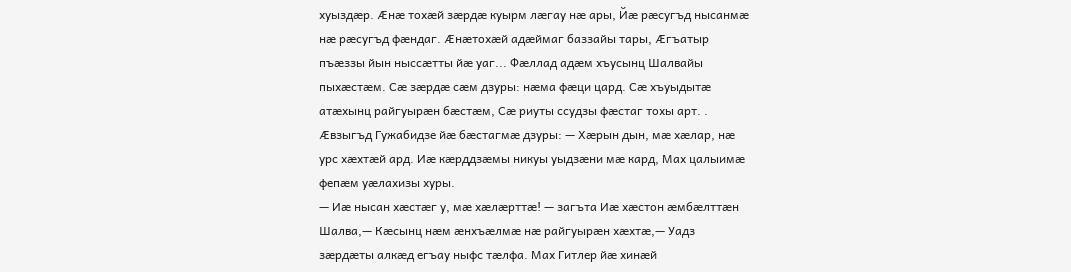хуыздæр. Æнæ тохæй зæрдæ куырм лæгау нæ ары, Йæ рæсугъд нысанмæ нæ рæсугъд фæндаг. Æнæтохæй адæймаг баззайы тары, Æгъатыр пъæззы йын ныссæтты йæ уаг... Фæллад адæм хъусынц Шалвайы пыхæстæм. Сæ зæрдæ сæм дзуры: нæма фæци цард. Сæ хъуыдытæ атæхынц райгуырæн бæстæм, Сæ риуты ссудзы фæстаг тохы арт. . Æвзыгъд Гужабидзе йæ бæстагмæ дзуры: — Хæрын дын, мæ хæлар, нæ урс хæхтæй ард. Иæ кæрддзæмы никуы уыдзæни мæ кард, Мах цалыимæ фепæм уæлахизы хуры.
— Иæ нысан хæстæг у, мæ хæлæрттæ! — загъта Иæ хæстон æмбæлттæн Шалва,— Кæсынц нæм æнхъæлмæ нæ райгуырæн хæхтæ,— Уадз зæрдæты алкæд егъау ныфс тæлфа. Мах Гитлер йæ хинæй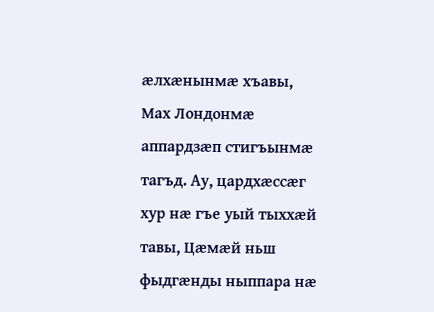æлхæнынмæ хъавы, Мах Лондонмæ аппардзæп стигъынмæ тагъд. Ау, цардхæссæг хур нæ гъе уый тыххæй тавы, Цæмæй ньш фыдгæнды ныппара нæ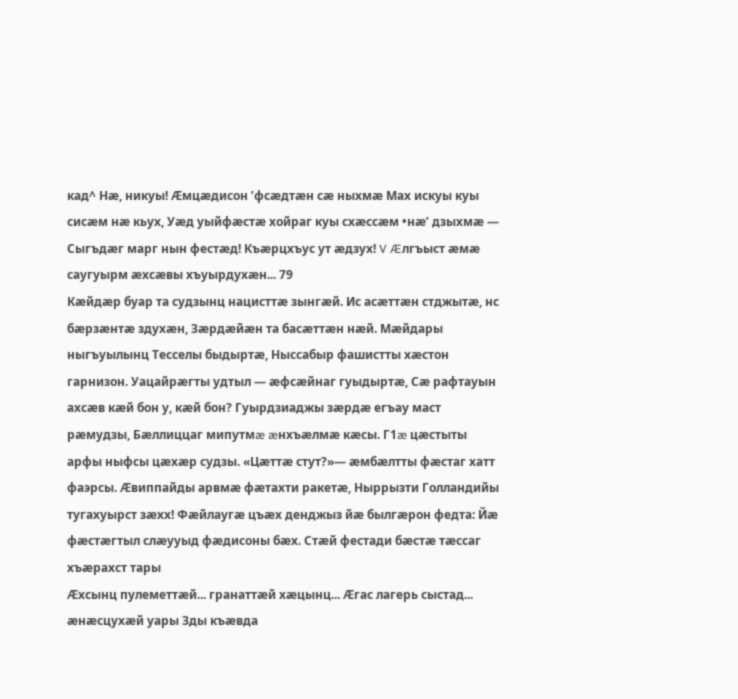кад^ Нæ, никуы! Æмцæдисон ’фсæдтæн сæ ныхмæ Мах искуы куы сисæм нæ кьух, Уæд уыйфæстæ хойраг куы схæссæм •нæ’ дзыхмæ — Сыгъдæг марг нын фестæд! Къæрцхъус ут æдзух! V Æлгъыст æмæ саугуырм æхсæвы хъуырдухæн... 79
Кæйдæр буар та судзынц нацисттæ зынгæй. Ис асæттæн стджытæ, нс бæрзæнтæ здухæн, Зæрдæйæн та басæттæн нæй. Мæйдары ныгъуылынц Тесселы быдыртæ, Ныссабыр фашистты хæстон гарнизон. Уацайрæгты удтыл — æфсæйнаг гуыдыртæ, Сæ рафтауын ахсæв кæй бон у, кæй бон? Гуырдзиаджы зæрдæ егъау маст рæмудзы, Бæллиццаг мипутмæ æнхъæлмæ кæсы. Г1æ цæстыты арфы ныфсы цæхæр судзы. «Цæттæ стут?»— æмбæлтты фæстаг хатт фаэрсы. Æвиппайды арвмæ фæтахти ракетæ, Ныррызти Голландийы тугахуырст зæхх! Фæйлаугæ цъæх денджыз йæ былгæрон федта: Йæ фæстæгтыл слæууыд фæдисоны бæх. Стæй фестади бæстæ тæссаг хъæрахст тары
Æхсынц пулеметтæй... гранаттæй хæцынц... Æгас лагерь сыстад... æнæсцухæй уары Зды къæвда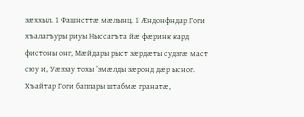зæххыл. 1 Фашнсттæ мæлынц. 1 Æндонфндар Гоги хъалагъуры риуы Ныссагъта йæ фæринк кард фистоны онг, Мæйдары рыст зæрдæты судзгæ маст сюу и, Уæззау тохы ’змæлды зæронд дæр ысног. Хъайтар Гоги баппары штабмæ гранатæ,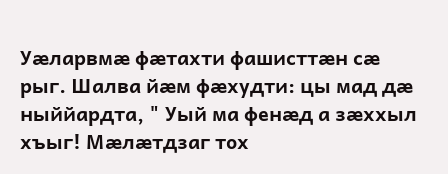Уæларвмæ фæтахти фашисттæн сæ рыг. Шалва йæм фæхудти: цы мад дæ ныййардта, " Уый ма фенæд а зæххыл хъыг! Мæлæтдзаг тох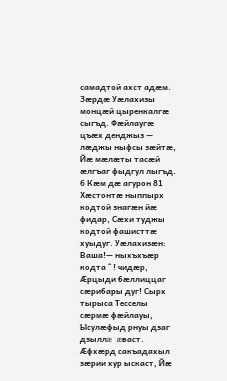самадтой ахст адæм. Зæрдæ Уæлахизы монцæй цыренкалгæ сыгъд. Фæйлаугæ цъæх денджыз — лæджы ныфсы зæйтæ, Йæ мæлæты тасæй æлгъаг фыдгул лыгъд. 6 Кæм дæ агурон 81
Хæстонтæ ныппырх кодтой знагæн йæ фидар, Сæхи туджы кодтой фашисттæ хуыдуг. Уæлахизæн: Ваша!— ныхъхъæр кодта ^ ! чидæр, Æрцыди бæллиццаг сæрибары дуг! Сырх тырыса Тесселы сæрмæ фæйлауы, Ысулæфыд рнуы дзаг дзыллæ æваст. Æфхæрд сакъадахыл зæрии хур ыскаст, Йæ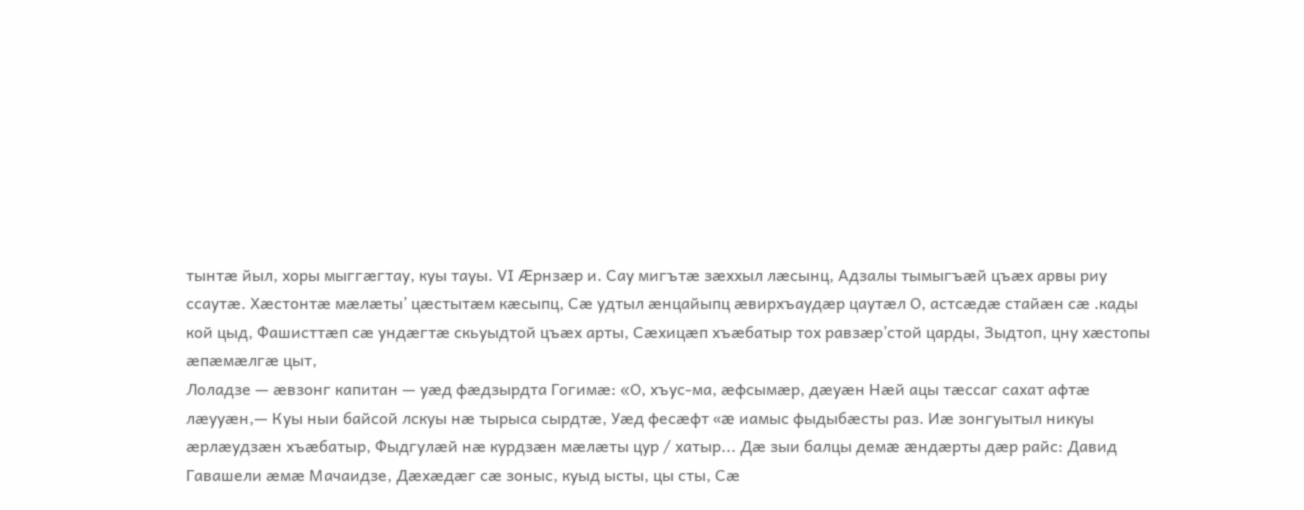тынтæ йыл, хоры мыггæгтау, куы тауы. VI Æрнзæр и. Сау мигътæ зæххыл лæсынц, Адзалы тымыгъæй цъæх арвы риу ссаутæ. Хæстонтæ мæлæты’ цæстытæм кæсыпц, Сæ удтыл æнцайыпц æвирхъаудæр цаутæл О, астсæдæ стайæн сæ .кады кой цыд, Фашисттæп сæ ундæгтæ скьуыдтой цъæх арты, Сæхицæп хъæбатыр тох равзæр’стой царды, Зыдтоп, цну хæстопы æпæмæлгæ цыт,
Лоладзе — æвзонг капитан — уæд фæдзырдта Гогимæ: «О, хъус-ма, æфсымæр, дæуæн Нæй ацы тæссаг сахат афтæ лæууæн,— Куы ныи байсой лскуы нæ тырыса сырдтæ, Уæд фесæфт «æ иамыс фыдыбæсты раз. Иæ зонгуытыл никуы æрлæудзæн хъæбатыр, Фыдгулæй нæ курдзæн мæлæты цур / хатыр... Дæ зыи балцы демæ æндæрты дæр райс: Давид Гавашели æмæ Мачаидзе, Дæхæдæг сæ зоныс, куыд ысты, цы сты, Сæ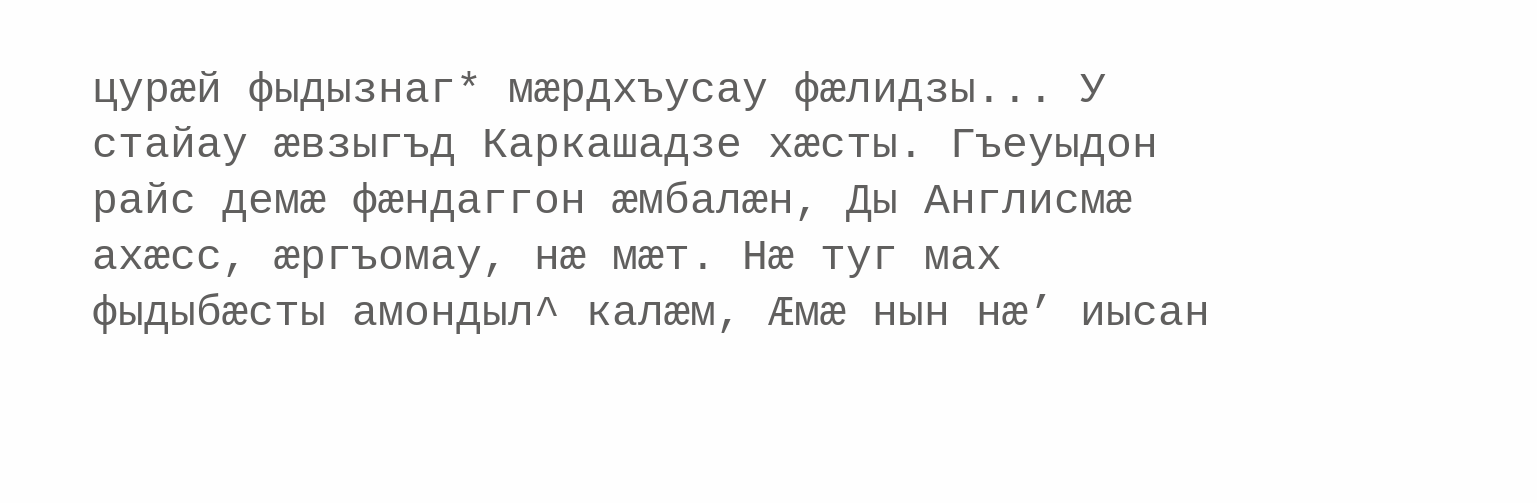цурæй фыдызнаг* мæрдхъусау фæлидзы... У стайау æвзыгъд Каркашадзе хæсты. Гъеуыдон райс демæ фæндаггон æмбалæн, Ды Англисмæ ахæсс, æргъомау, нæ мæт. Нæ туг мах фыдыбæсты амондыл^ калæм, Æмæ нын нæ’ иысан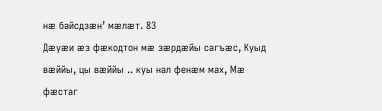нæ байсдзæн’ мæлæт. 83
Дæуæи æз фæкодтон мæ зæрдæйы сагъæс, Куыд вæййы, цы вæййы .. куы нал фенæм мах, Мæ фæстаг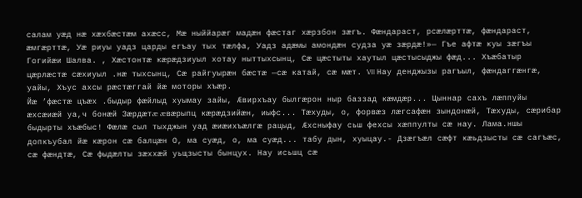салам уæд нæ хæхбæстæм ахæсс, Мæ ныййарæг мадæн фæстаг хæрзбон зæгъ. Фæндараст, рсæлæрттæ, фæндараст, æмгæрттæ, Уæ риуы уадз царды егъау тых тæлфа, Уадз адæмы амондæн судза уæ зæрдæ!»— Гъе афтæ куы зæгъы Гогийæи Шалва. , Хæстонтæ кæрæдзиуыл хотау ныттыхсынц, Сæ цæстыты хаутыл цæстысыджы фæд... Хъæбатыр цæрлæстæ сæхиуыл .нæ тыхсынц, Сæ райгуырæн бæстæ —сæ катай, сæ мæт. VII Нау денджызы рагъыл, фæндаггæнгæ, уайы, Хъус ахсы рæстæггай йæ моторы хъæр.
Йæ ’фæстæ цъæх .быдыр фæйлыд хуымау зайы, Æвирхъау былгæрон ныр баззад кæмдæр... Цыннар сахъ лæппуйы æхсæиæй уа,ч бонæй Зæрдæтæ æвæрыпц кæрæдзийæн, иыфс... Тæхуды, о, форвæз лæгсафæн зындонæй, Тæхуды, сæрибар быдырты хъæбыс! Фæлæ сыл тыхджын уад æиæихъæлгæ рацыд, Æхсныфау сьш фехсы хæппулты сæ нау. Лама.ншы допкъубал йæ кæрон сæ балцæн О, ма суæд, о, ма суæд... табу дын, хуыцау.- Дзæгъæл сæфт кæьдзысты сæ сагъæс, сæ фæндтæ, Сæ фыдæлты зæххæй уьщзысты бынцух. Нау исьшц сæ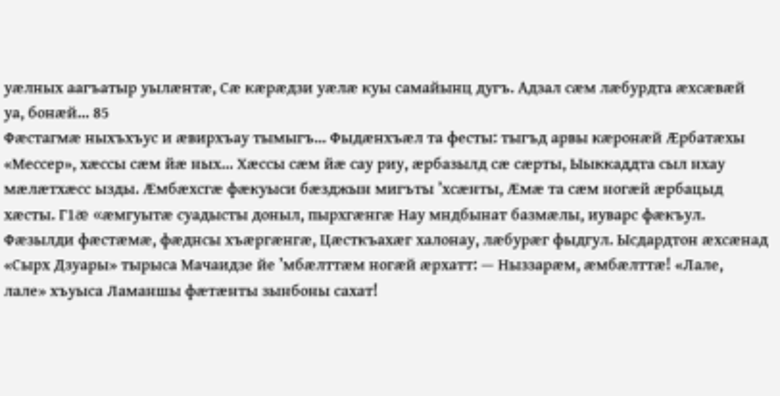уæлных аагъатыр уылæнтæ, Сæ кæрæдзи уæлæ куы самайынц дугъ. Адзал сæм лæбурдта æхсæвæй уа, бонæй... 85
Фæстагмæ ныхъхъус и æвирхъау тымыгъ... Фыдæнхъæл та фесты: тыгъд арвы кæронæй Æрбатæхы «Мессер», хæссы сæм йæ ных... Хæссы сæм йæ сау риу, æрбазылд сæ сæрты, Ыыккаддта сыл нхау мæлæтхæсс ызды. Æмбæхсгæ фæкуыси бæзджын мигъты ’хсæнты, Æмæ та сæм ногæй æрбацыд хæсты. Г1æ «æмгуытæ суадысты доныл, пырхгæнгæ Нау мндбынат базмæлы, иуварс фæкъул. Фæзылди фæстæмæ, фæднсы хъæргæнгæ, Цæсткъахæг халонау, лæбурæг фыдгул. Ысдардтон æхсæнад «Сырх Дзуары» тырыса Мачаидзе йе ’мбæлттæм ногæй æрхатт: — Ныззарæм, æмбæлттæ! «Лале, лале» хъуыса Ламаншы фæтæнты зынбоны сахат!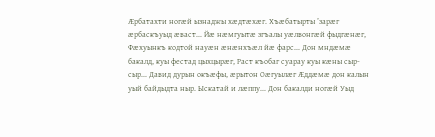Æрбатахти ногæй ызнаджы хæдтæхæг. Хъæбатырты ’зарæг æрбаскъуыд æваст... Йæ нæмгуытæ згъалы уæлвонгæй фыдгæнæг, Фæхуынкъ кодтой науæн æнæнхъæл йæ фарс... Дон мндæмæ бакалд, куы фестад цыхцырæг, Раст къобаг суарау куы кæны сыр-сыр... Давид дурын окъæфы, æрытон Оæгуылæг Æддæмæ дон калын уый байдыдта ныр. Ыскатай и лæппу... Дон бакалди ногæй Уыд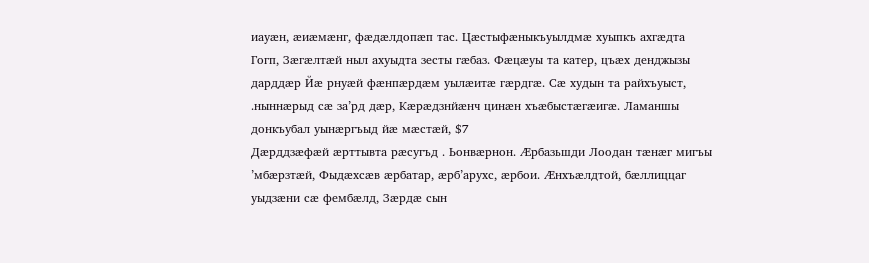иауæн, æиæмæнг, фæдæлдопæп тас. Цæстыфæныкъуылдмæ хуыпкъ ахгæдта Гогп, Зæгæлтæй ныл ахуыдта зесты гæбаз. Фæцæуы та катер, цъæх денджызы дарддæр Йæ рнуæй фæнпæрдæм уылæитæ гæрдгæ. Сæ худын та райхъуыст, .ныннæрыд сæ за’рд дæр, Кæрæдзнйæнч цинæн хъæбыстæгæигæ. Ламаншы донкъубал уынæргъыд йæ мæстæй, $7
Дæрддзæфæй æрттывта рæсугъд . Ьонвæрнон. Æрбазьшди Лоодан тæнæг мигъы ’мбæрзтæй, Фыдæхсæв æрбатар, æрб’арухс, æрбои. Æнхъæлдтой, бæллиццаг уыдзæни сæ фембæлд, Зæрдæ сын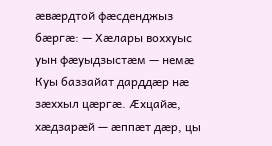æвæрдтой фæсденджыз бæргæ: — Хæлары воххуыс уын фæуыдзыстæм — немæ Куы баззайат дарддæр нæ зæххыл цæргæ. Æхцайæ, хæдзарæй — æппæт дæр, цы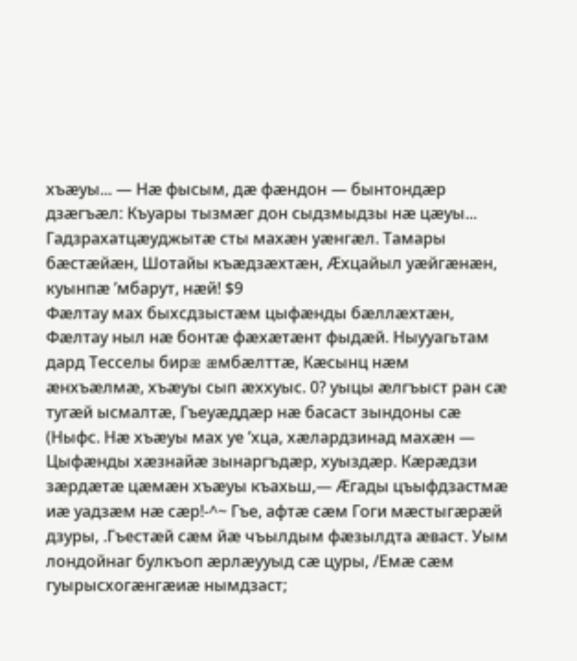хъæуы... — Нæ фысым, дæ фæндон — бынтондæр дзæгъæл: Къуары тызмæг дон сыдзмыдзы нæ цæуы... Гадзрахатцæуджытæ сты махæн уæнгæл. Тамары бæстæйæн, Шотайы къæдзæхтæн, Æхцайыл уæйгæнæн, куынпæ ’мбарут, нæй! $9
Фæлтау мах быхсдзыстæм цыфæнды бæллæхтæн, Фæлтау ныл нæ бонтæ фæхæтæнт фыдæй. Ныууагьтам дард Тесселы бирæ æмбæлттæ, Кæсынц нæм æнхъæлмæ, хъæуы сып æххуыс. 0? уыцы æлгъыст ран сæ тугæй ысмалтæ, Гъеуæддæр нæ басаст зындоны сæ (Ныфс. Нæ хъæуы мах уе ’хца, хæлардзинад махæн — Цыфæнды хæзнайæ зынаргъдæр, хуыздæр. Кæрæдзи зæрдæтæ цæмæн хъæуы къахьш,— Æгады цъыфдзастмæ иæ уадзæм нæ сæр!-^~ Гъе, афтæ сæм Гоги мæстыгæрæй дзуры, .Гъестæй сæм йæ чъылдым фæзылдта æваст. Уым лондойнаг булкъоп æрлæууыд сæ цуры, /Емæ сæм гуырысхогæнгæиæ нымдзаст;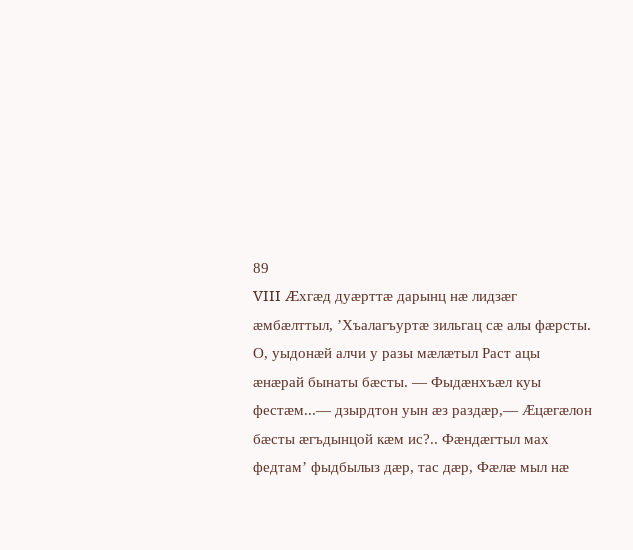89
VIII Æхгæд дуæрттæ дарынц нæ лидзæг æмбæлттыл, ’Хъалагъуртæ зильгац сæ алы фæрсты. О, уыдонæй алчи у разы мæлæтыл Раст ацы æнæрай бынаты бæсты. — Фыдæнхъæл куы фестæм...— дзырдтон уын æз раздæр,— Æцæгæлон бæсты æгъдынцой кæм ис?.. Фæндæгтыл мах федтам’ фыдбылыз дæр, тас дæр, Фæлæ мыл нæ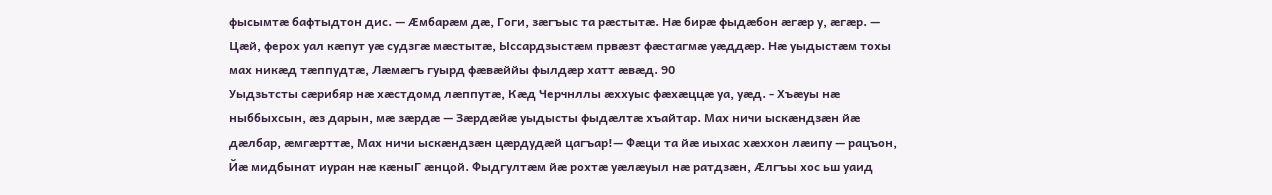фысымтæ бафтыдтон дис. — Æмбарæм дæ, Гоги, зæгъыс та рæстытæ. Нæ бирæ фыдæбон æгæр у, æгæр. — Цæй, ферох уал кæпут уæ судзгæ мæстытæ, Ыссардзыстæм првæзт фæстагмæ уæддæр. Нæ уыдыстæм тохы мах никæд тæппудтæ, Лæмæгъ гуырд фæвæййы фылдæр хатт æвæд. 90
Уыдзьтсты сæрибяр нæ хæстдомд лæппутæ, Кæд Черчнллы æххуыс фæхæццæ уа, уæд. - Хъæуы нæ ныббыхсын, æз дарын, мæ зæрдæ — Зæрдæйæ уыдысты фыдæлтæ хъайтар. Мах ничи ыскæндзæн йæ дæлбар, æмгæрттæ, Мах ничи ыскæндзæн цæрдудæй цагъар!— Фæци та йæ иыхас хæххон лæипу — рацъон, Йæ мидбынат иуран нæ кæныГ æнцой. Фыдгултæм йæ рохтæ уæлæуыл нæ ратдзæн, Æлгъы хос ьш уаид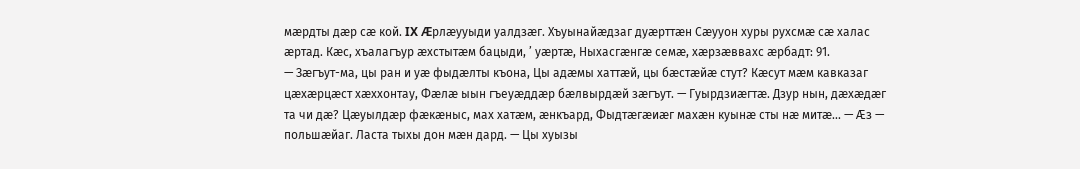мæрдты дæр сæ кой. IX Æрлæууыди уалдзæг. Хъуынайæдзаг дуæрттæн Сæууон хуры рухсмæ сæ халас æртад. Кæс, хъалагъур æхстытæм бацыди, ’ уæртæ, Ныхасгæнгæ семæ, хæрзæввахс æрбадт: 91.
— Зæгъут-ма, цы ран и уæ фыдæлты къона, Цы адæмы хаттæй, цы бæстæйæ стут? Кæсут мæм кавказаг цæхæрцæст хæххонтау, Фæлæ ыын гъеуæддæр бæлвырдæй зæгъут. — Гуырдзиæгтæ. Дзур нын, дæхæдæг та чи дæ? Цæуылдæр фæкæныс, мах хатæм, æнкъард, Фыдтæгæиæг махæн куынæ сты нæ митæ... — Æз — польшæйаг. Ласта тыхы дон мæн дард. — Цы хуызы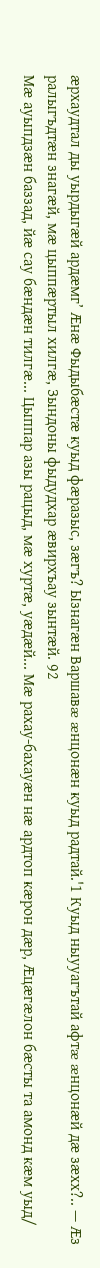æрхаудтал ды уырдыгæй ардæмг’ Æнæ Фыдыбæстæ куыд фæразыс, зæгъ? Ызнагæн Варшавæ æнцонæн куыд радтай.'1 Куыд ныууагътай афтæ æнцонæй дæ зæхх?.. — Æз ралыгъдтæн знагæй, мæ цыппæртыл хилгæ, Зындоны фыдудхар æвирхъау зынтæй. 92
Мæ ауыпдзæн баззад, йæ сау бæндæн тилгæ... Цыппар азы рацыд, мæ хуртæ, уæдæй... Мæ рахау-бахауæн нæ ардтоп кæрон дæр, Æцæгæлон бæсты та амонд кæм уыд/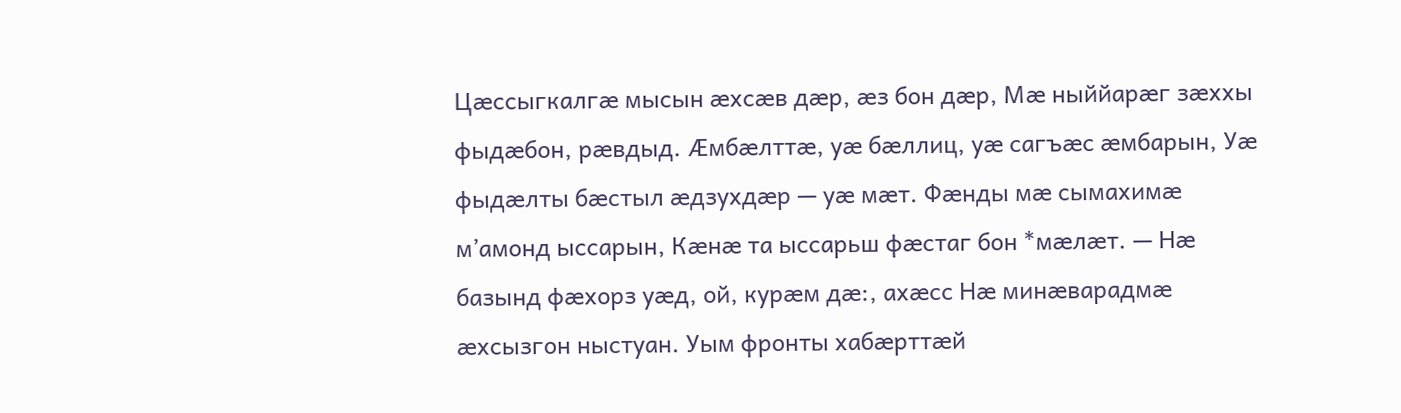Цæссыгкалгæ мысын æхсæв дæр, æз бон дæр, Мæ ныййарæг зæххы фыдæбон, рæвдыд. Æмбæлттæ, уæ бæллиц, уæ сагъæс æмбарын, Уæ фыдæлты бæстыл æдзухдæр — уæ мæт. Фæнды мæ сымахимæ м’амонд ыссарын, Кæнæ та ыссарьш фæстаг бон *мæлæт. — Нæ базынд фæхорз уæд, ой, курæм дæ:, ахæсс Нæ минæварадмæ æхсызгон ныстуан. Уым фронты хабæрттæй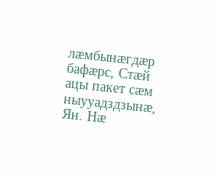лæмбынæгдæр бафæрс, Стæй ацы пакет сæм ныууадздзынæ, Ян. Нæ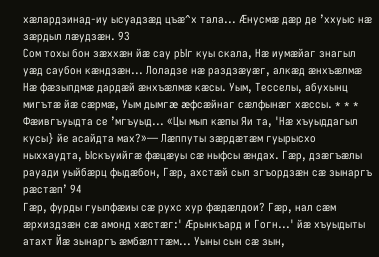хæлардзинад-иу ысуадзæд цъæ^х тала... Æнусмæ дæр де ’ххуыс нæ зæрдыл лæудзæн. 93
Сом тохы бон зæххæн йæ сау рЫг куы скала, Нæ иумæйаг знагыл уæд саубон кæндзæн... Лоладзе нæ раздзæуæг, алкæд æнхъæлмæ Нæ фæзыпдмæ дардæй æнхъæлмæ кæсы. Уым, Тесселы, абухынц мигътæ йæ сæрмæ, Уым дымгæ æфсæйнаг сæлфынæг хæссы. * * * Фæивгъуыдта се ’мгъуыд... «Цы мып кæпы Яи та, 'Нæ хъуыддагыл кусы} йе асайдта мах?»— Лæппуты зæрдæтæм гуырысхо ныххаудта, Ыскъуийгæ фæцæуы сæ ныфсы æндах. Гæр, дзæгъæлы рауади уыйбæрц фыдæбон, Гæр, ахстæй сыл згъордзæн сæ зынаргъ рæстæп’ 94
Гæр, фурды гуылфæиы сæ рухс хур фæдæлдои? Гæр, нал сæм æрхиздзæн сæ амонд хæстæг:' Æрынкъард и Гогн...' йæ хъуыдыты атахт Йæ зынаргъ æмбæлттæм... Уыны сын сæ зын,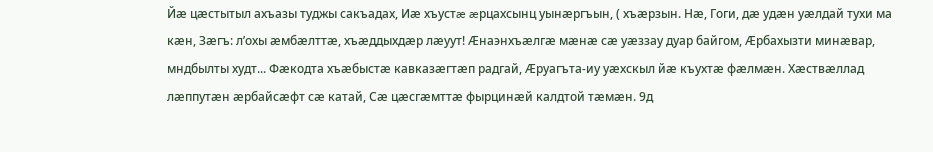Йæ цæстытыл ахъазы туджы сакъадах, Иæ хъустæ æрцахсынц уынæргъын, ( хъæрзын. Нæ, Гоги, дæ удæн уæлдай тухи ма кæн, Зæгъ: л’охы æмбæлттæ, хъæддыхдæр лæуут! Æнаэнхъæлгæ мæнæ сæ уæззау дуар байгом, Æрбахызти минæвар, мндбылты худт... Фæкодта хъæбыстæ кавказæгтæп радгай, Æруагъта-иу уæхскыл йæ къухтæ фæлмæн. Хæствæллад лæппутæн æрбайсæфт сæ катай, Сæ цæсгæмттæ фырцинæй калдтой тæмæн. 9д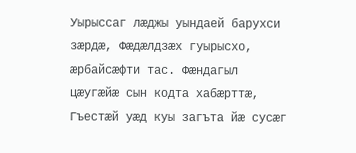Уырыссаг лæджы уындаей барухси зæрдæ, Фæдæлдзæх гуырысхо, æрбайсæфти тас. Фæндагыл цæугæйæ сын кодта хабæрттæ, Гъестæй уæд куы загъта йæ сусæг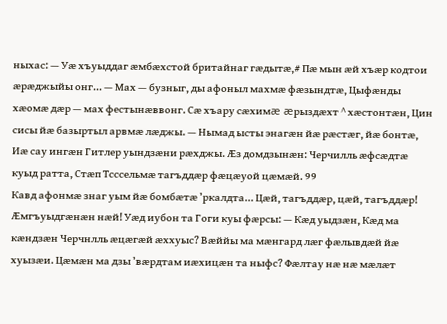ныхас: — Уæ хъуыддаг æмбæхстой бритайнаг гæдытæ,# Пæ мын æй хъæр кодтои æрæджыйы онг... — Мах — бузныг, ды афоныл махмæ фæзындтæ, Цыфæнды хæомæ дæр — мах фестынæввонг. Сæ хъару сæхимæ æрыздæхт ^ хæстонтæн, Цин сисы йæ базыртыл арвмæ лæджы. — Нымад ысты энагæн йæ рæстæг, йæ бонтæ, Иæ сау ингæн Гитлер уындзæни рæхджы. Æз домдзынæн: Черчилль æфсæдтæ куыд ратта, Стæп Тсссельмæ тагъддæр фæцæуой цæмæй. 99
Кавд афонмæ знаг уым йæ бомбæтæ ’ркалдта... Цæй, тагъддæр, цæй, тагъддæр! Æмгъуыдгæнæн нæй! Уæд иубон та Гоги куы фæрсы: — Кæд уыдзæн, Кæд ма кæндзæн Черчнлль æцæгæй æххуыс? Вæййы ма мæнгард лæг фæлывдæй йæ хуызæи. Цæмæн ма дзы ’вæрдтам иæхицæн та ныфс? Фæлтау нæ нæ мæлæт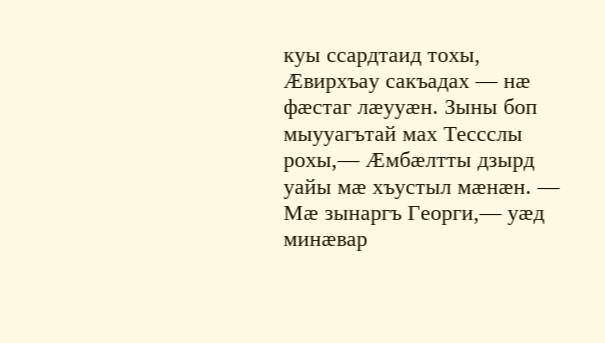куы ссардтаид тохы, Æвирхъау сакъадах — нæ фæстаг лæууæн. Зыны боп мыууагътай мах Тессслы рохы,— Æмбæлтты дзырд уайы мæ хъустыл мæнæн. — Мæ зынаргъ Георги,— уæд минæвар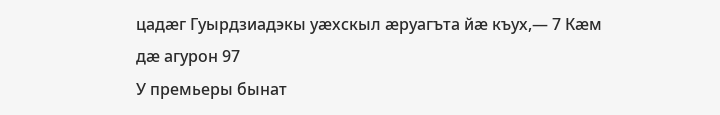цадæг Гуырдзиадэкы уæхскыл æруагъта йæ къух,— 7 Кæм дæ агурон 97
У премьеры бынат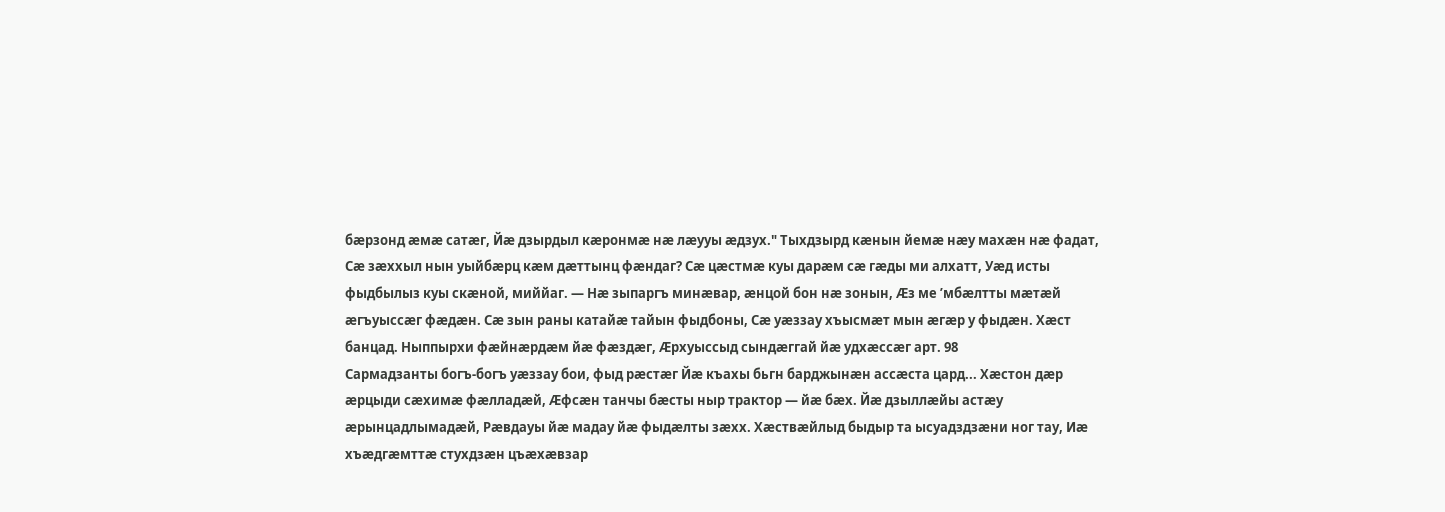бæрзонд æмæ сатæг, Йæ дзырдыл кæронмæ нæ лæууы æдзух." Тыхдзырд кæнын йемæ нæу махæн нæ фадат, Сæ зæххыл нын уыйбæрц кæм дæттынц фæндаг? Сæ цæстмæ куы дарæм сæ гæды ми алхатт, Уæд исты фыдбылыз куы скæной, миййаг. — Нæ зыпаргъ минæвар, æнцой бон нæ зонын, Æз ме ’мбæлтты мæтæй æгъуыссæг фæдæн. Сæ зын раны катайæ тайын фыдбоны, Сæ уæззау хъысмæт мын æгæр у фыдæн. Хæст банцад. Ныппырхи фæйнæрдæм йæ фæздæг, Æрхуыссыд сындæггай йæ удхæссæг арт. 98
Сармадзанты богъ-богъ уæззау бои, фыд рæстæг Йæ къахы бьгн барджынæн ассæста цард... Хæстон дæр æрцыди сæхимæ фæлладæй, Æфсæн танчы бæсты ныр трактор — йæ бæх. Йæ дзыллæйы астæу æрынцадлымадæй, Рæвдауы йæ мадау йæ фыдæлты зæхх. Хæствæйлыд быдыр та ысуадздзæни ног тау, Иæ хъæдгæмттæ стухдзæн цъæхæвзар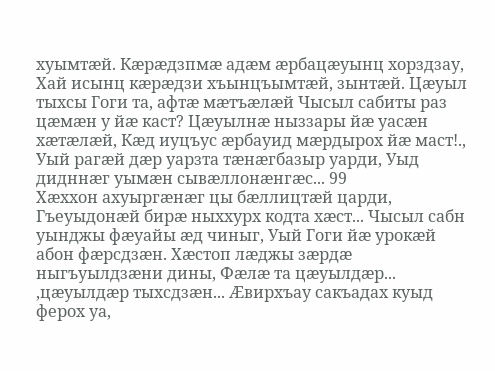хуымтæй. Кæрæдзпмæ адæм æрбацæуынц хорздзау, Хай исынц кæрæдзи хъынцъымтæй, зынтæй. Цæуыл тыхсы Гоги та, афтæ мæтъæлæй Чысыл сабиты раз цæмæн у йæ каст? Цæуылнæ ныззары йæ уасæн хæтæлæй, Кæд иуцъус æрбауид мæрдырох йæ маст!., Уый рагæй дæр уарзта тæнæгбазыр уарди, Уыд дидннæг уымæн сывæллонæнгæс... 99
Хæххон ахуыргæнæг цы бæллицтæй царди, Гъеуыдонæй бирæ ныххурх кодта хæст... Чысыл сабн уынджы фæуайы æд чиныг, Уый Гоги йæ урокæй абон фæрсдзæн. Хæстоп лæджы зæрдæ ныгъуылдзæни дины, Фæлæ та цæуылдæр... ,цæуылдæр тыхсдзæн... Æвирхъау сакъадах куыд ферох уа,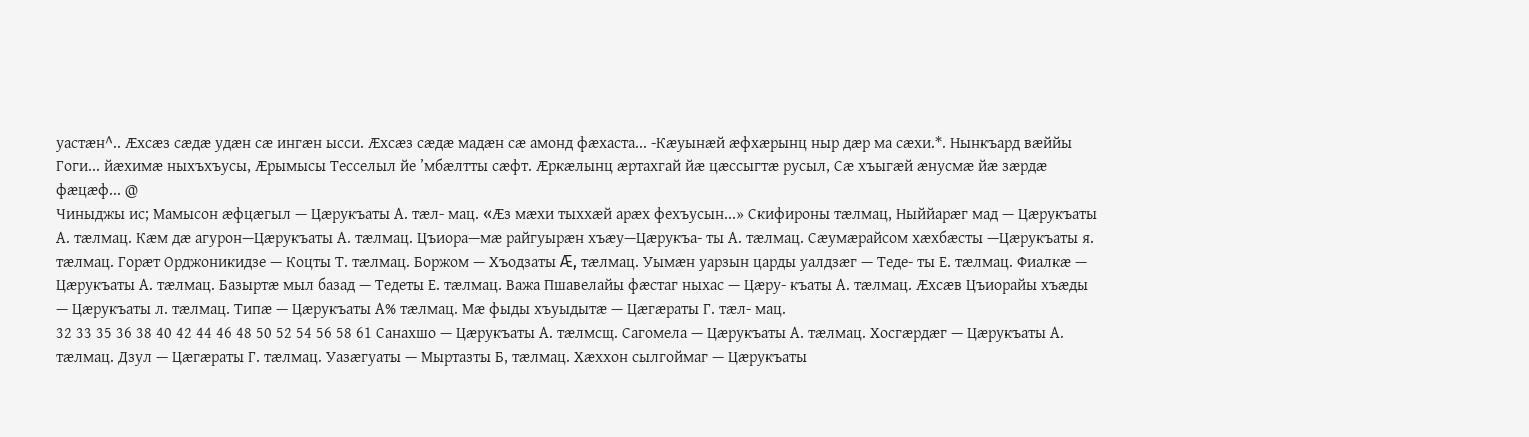уастæн^.. Æхсæз сæдæ удæн сæ ингæн ысси. Æхсæз сæдæ мадæн сæ амонд фæхаста... -Кæуынæй æфхæрынц ныр дæр ма сæхи.*. Нынкъард вæййы Гоги... йæхимæ ныхъхъусы, Æрымысы Тесселыл йе ’мбæлтты сæфт. Æркæлынц æртахгай йæ цæссыгтæ русыл, Сæ хъыгæй æнусмæ йæ зæрдæ фæцæф... @
Чиныджы ис; Мамысон æфцæгыл — Цæрукъаты А. тæл- мац. «Æз мæхи тыххæй арæх фехъусын...» Скифироны тæлмац, Ныййарæг мад — Цæрукъаты А. тæлмац. Кæм дæ агурон—Цæрукъаты А. тæлмац. Цъиора—мæ райгуырæн хъæу—Цæрукъа- ты А. тæлмац. Сæумæрайсом хæхбæсты —Цæрукъаты я. тæлмац. Горæт Орджоникидзе — Коцты Т. тæлмац. Боржом — Хъодзаты Æ, тæлмац. Уымæн уарзын царды уалдзæг — Теде- ты Е. тæлмац. Фиалкæ — Цæрукъаты А. тæлмац. Базыртæ мыл базад — Тедеты Е. тæлмац. Важа Пшавелайы фæстаг ныхас — Цæру- къаты А. тæлмац. Æхсæв Цъиорайы хъæды — Цæрукъаты л. тæлмац. Типæ — Цæрукъаты А% тæлмац. Мæ фыды хъуыдытæ — Цæгæраты Г. тæл- мац.
32 33 35 36 38 40 42 44 46 48 50 52 54 56 58 61 Санахшо — Цæрукъаты А. тæлмсщ. Сагомела — Цæрукъаты А. тæлмац. Хосгæрдæг — Цæрукъаты А. тæлмац. Дзул — Цæгæраты Г. тæлмац. Уазæгуаты — Мыртазты Б, тæлмац. Хæххон сылгоймаг — Цæрукъаты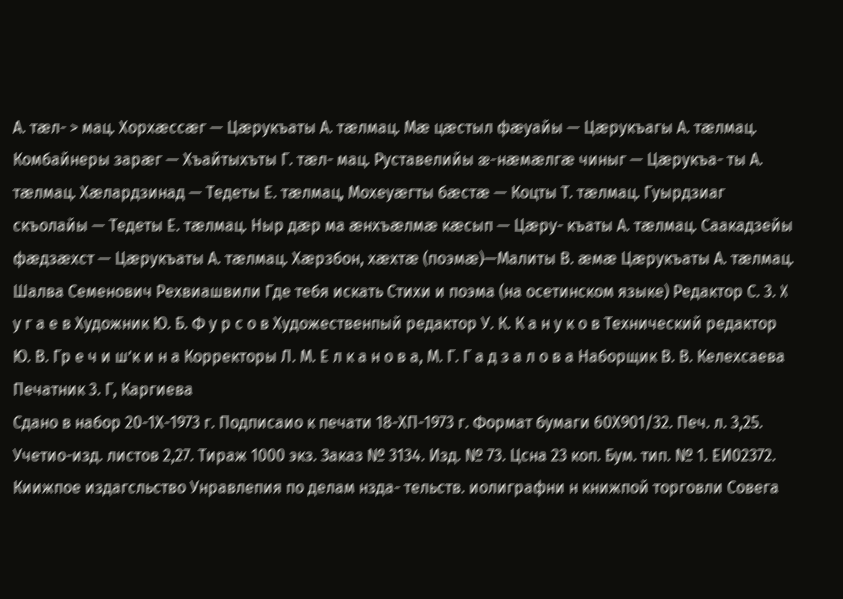А. тæл- > мац. Хорхæссæг — Цæрукъаты А. тæлмац. Мæ цæстыл фæуайы — Цæрукъагы А. тæлмац. Комбайнеры зарæг — Хъайтыхъты Г. тæл- мац. Руставелийы æ-нæмæлгæ чиныг — Цæрукъа- ты А. тæлмац. Хæлардзинад — Тедеты Е. тæлмац, Мохеуæгты бæстæ — Коцты Т. тæлмац. Гуырдзиаг скъолайы — Тедеты Е. тæлмац. Ныр дæр ма æнхъæлмæ кæсып — Цæру- къаты А. тæлмац. Саакадзейы фæдзæхст — Цæрукъаты А. тæлмац. Хæрзбон, хæхтæ (поэмæ)—Малиты В. æмæ Цæрукъаты А. тæлмац.
Шалва Семенович Рехвиашвили Где тебя искать Стихи и поэма (на осетинском языке) Редактор С. 3. X у г а е в Художник Ю. Б. Ф у р с о в Художественпый редактор У. К. К а н у к о в Технический редактор Ю. В. Гр е ч и ш’к и н а Корректоры Л. М. Е л к а н о в а, М. Г. Г а д з а л о в а Наборщик В. В. Келехсаева Печатник 3. Г, Каргиева
Сдано в набор 20-1Х-1973 г. Подписаио к печати 18-ХП-1973 г. Формат бумаги 60Х901/32. Печ. л. 3,25. Учетио-изд. листов 2,27. Тираж 1000 экз. Заказ № 3134. Изд. № 73. Цсна 23 коп. Бум. тип. № 1. ЕИ02372. Киижпое издагсльство Унравлепия по делам нзда- тельств. иолиграфни н книжпой торговли Совега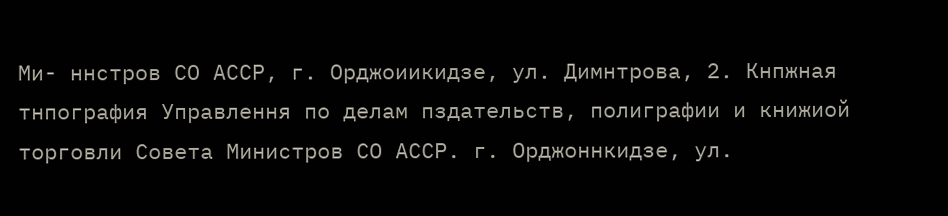Ми- ннстров СО АССР, г. Орджоиикидзе, ул. Димнтрова, 2. Кнпжная тнпография Управлення по делам пздательств, полиграфии и книжиой торговли Совета Министров СО АССР. г. Орджоннкидзе, ул.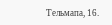Тельмапа, 16.